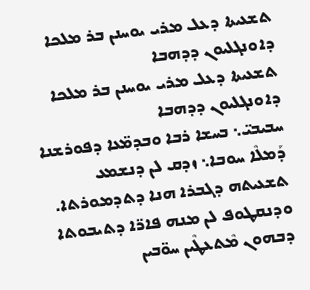ܬܫܥܝܬܐ ܕܥܠ ܡܪܝ ܝܘܚܢܢ ܒܪ ܡܠܟܐ ܕܐܘܢܓܠܝܘܢ ܕܕܗܒܐ
ܬܫܥܝܬܐ ܕܥܠ ܡܪܝ ܝܘܚܢܢ ܒܪ ܡܠܟܐ ܕܐܘܢܓܠܝܘܢ ܕܕܗܒܐ
ܚܒܝܒܝ̈܆ ܒܚܫܐ ܪܒܐ ܘܒܕܡ̈ܥܐ ܕܦܘܪܫܢܐ ܕܰܡܠܶܐ ܚܘܒܐ܆ ܙܕܩ ܠܢ ܕܢܫܡܥ ܬܫܥܝܬܗ ܕܓܒܪܐ ܗܢܐ ܕܬܕܡܘܪܬܐ. ܘܕܢܩܛܘܦ ܠܢ ܡܢܗ ܦܐܪ̈ܐ ܕܬܝܒܘܬܐ ܕܒܗܘܢ ܡܶܬܥܛܶܝܢ ܚܘ̈ܒܝܢ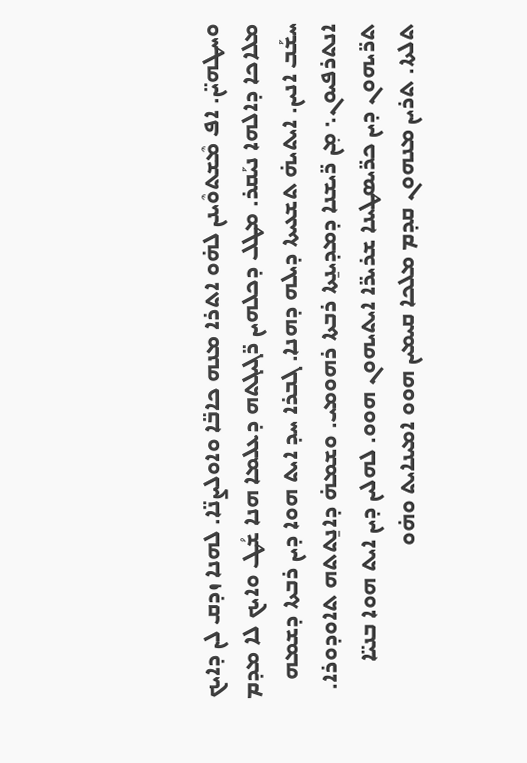ܘܚܛܗܝ̈ܢ. ܐܦ ܡܶܫܬܘܶܝܢܢ ܠܗ̇ܘ ܐܬܪܐ ܡܢܗ ܟܐܒ̈ܐ ܘܐܘܠܨܢ̈ܐ. ܠܗܢܐ ܙܕܩ ܠܢ ܕܐܝܟ ܡܠܐܟܐ ܕܐܠܗܐ ܢܝܰܩܪ. ܡܛܠ ܕܟܠܗܝܢ ܪ̈ܓܝܓܬܗ ܕܥܠܡܐ ܗܢܐ ܫܳܛ ܘܐܝܟ ܠܐ ܡܕܡ ܚܫܰܒ ܐܢܝܢ. ܐܝܬܝܗ̇ ܬܫܥܝܬܐ ܕܝܠܗ ܕܗܢܐ. ܓܒܪܐ ܚܕ ܐܝܬ ܗܘܐ ܕܝܢ ܪܒܬܐ ܕܫܡܗ ܐܢܬܪܦܝܘܢ܆ ܡ݂ܢ ܪ̈ܝܫܢܐ ܕܡܕܝܢ̱ܬܐ ܪܒܬܐ ܪܗܘܡܝ. ܘܫܡܗ̇ ܕܐܢ̱ܬܬܗ ܬܐܘܕܘܪܐ. ܬܪ̈ܝܗܘܢ ܕܝܢ ܟܪ̈ܝܣܛܝܢܐ ܫܪܝܪ̈ܐ ܐܝܬܝܗܘܢ ܗܘܘ. ܠܗܠܝܢ ܕܝܢ ܐܝܬ ܗܘܐ ܒܢܝ̈ܐ ܬܠܬܐ. ܬܪܝܢ ܡܢܗܘܢ ܩܕܡ ܡܠܟܐ ܩܝܡܝܢ ܗܘܘ ܐܡܝܢܐܝܬ ܘܗ̇ܘ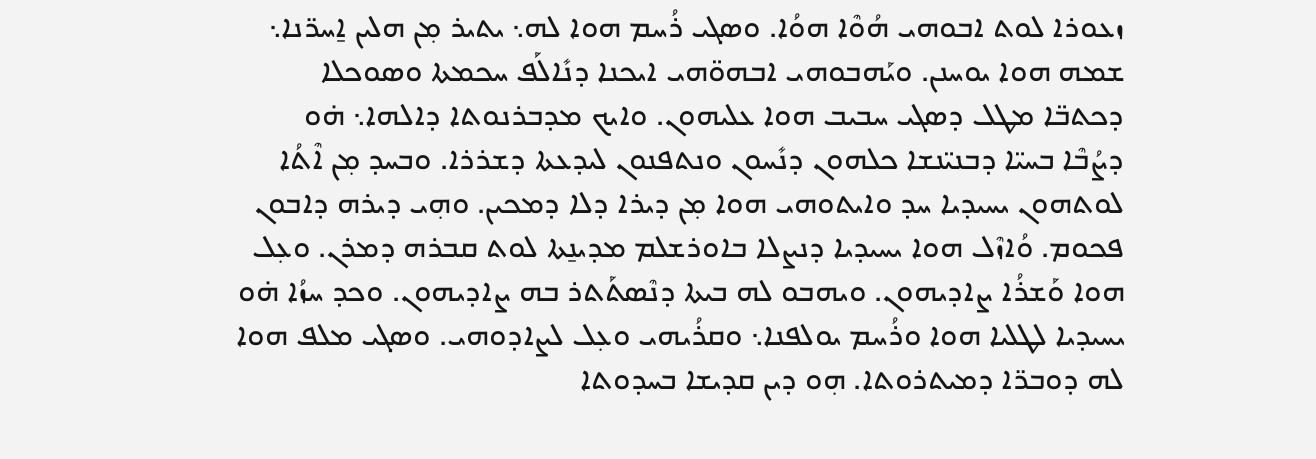ܙܥܘܪܐ ܠܘܬ ܐܒܘܗܝ ܗܳܘܶܐ ܗܘܳܐ. ܘܣܓܝ ܪܳܚܡ ܗܘܐ ܠܗ܆ ܝܬܝܪ ܡ݂ܢ ܗܠܝܢ ܐ̱ܚܪ̈ܢܐ܆ ܫܡܗ ܗܘܐ ܝܘܚܢܢ. ܘܝܰܗܒܘܗܝ ܐܒܗܘ̈ܗܝ ܐܝܟܢܐ ܕܢܺܐܠܰܦ ܚܟܡܬܐ ܘܣܘܟܠܐ ܕܟܬܒ̈ܐ ܡܛܠ ܕܣܓܝ ܚܒܝܒ ܗܘܐ ܥܠܝܗܘܢ. ܘܐܝܟ ܡܕܒܪܢܘܬܐ ܕܐܠܗܐ܆ ܗ̇ܘ ܕܨܳܒܶܐ ܒܚܝ̈ܐ ܕܒܢܝ̈ܢܫܐ ܟܠܗܘܢ ܕܢܺܚܘܢ ܘܢܬܦܢܘܢ ܠܝܕܥܬܐ ܕܫܪܪܐ. ܘܒܚܕ ܡ݂ܢ ܐܶܬܳܐ ܠܘܬܗܘܢ ܝܚܝܕܝܐ ܚܕ ܘܐܝܬܘܗܝ ܗܘܐ ܡ݂ܢ ܕܝܪܐ ܕܠܐ ܕܡܟܝܢ. ܘܗ݂ܝ ܕܝܪܗ ܕܐܒܘܢ ܦܟܘܡ. ܘܳܐܙܶܠ ܗܘܐ ܝܚܝܕܝܐ ܕܢܨܠܐ ܒܐܘܪܫܠܡ ܡܕܝܢ̱ܬܐ ܠܘܬ ܩܒܪܗ ܕܡܪܢ. ܘܥ݂ܠ ܗܘܐ ܘܰܫܪܳܐ ܨܐܕܝܗܘܢ. ܘܝܗܒܘ ܠܗ ܒܝܬܐ ܕܢܶܣܬܰܬܪ ܒܗ ܨܐܕܝܗܘܢ. ܘܟܕ ܚܙܳܐ ܗ̇ܘ ܝܚܝܕܝܐ ܠܛܠܝܐ ܗܘܐ ܘܪܳܚܡ ܝܘܠܦܢܐ܆ ܘܩܪܳܝܗܝ ܘܥ݂ܠ ܠܨܐܕܘܗܝ. ܘܣܓܝ ܡܠܦ ܗܘܐ ܠܗ ܕܘܒܪ̈ܐ ܕܡܝܬܪܘܬܐ. ܗ݂ܘ ܕܝܢ ܩܕܝܫܐ ܒܚܕܘܬܐ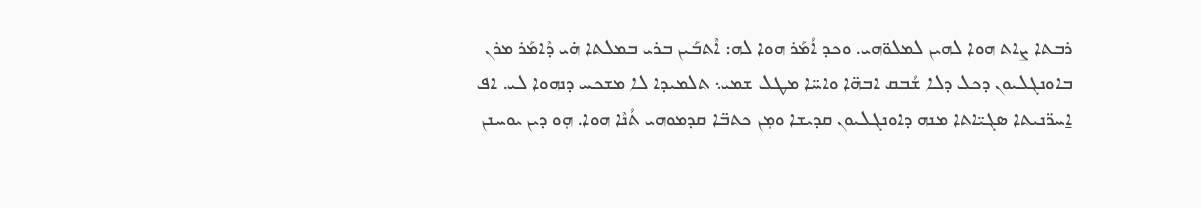ܪܒܬܐ ܨܐܬ ܗܘܐ ܠܗܝܢ ܠܡܠܘ̈ܗܝ. ܘܟܕ ܐܳܡܰܪ ܗܘܐ ܠܗ: ܐܶܬܒܰܝܢ ܒܪܝ ܒܡܠܬܐ ܗ̇ܝ ܕܶܐܡܰܪ ܡܪܢ ܒܐܘܢܓܠܝܘܢ ܕܟܠ ܕܠܐ ܫܳܒܩ ܐܒܗ̈ܐ ܘܐܚ̈ܐ ܡܛܠ ܫܡܝ܆ ܬܠܡܝܕܐ ܠܐ ܡܫܟܚ ܕܢܗܘܐ ܠܝ. ܐܦ ܐ̱ܚܪ̈ܢܝܬܐ ܣܓܝ̈ܐܬܐ ܡܢܗ ܕܐܘܢܓܠܝܘܢ ܩܕܝܫܐ ܘܡ݂ܢ ܟܬܒ̈ܐ ܩܕܡܘܗܝ ܬܳܢܶܐ ܗܘܐ. ܗ݂ܘ ܕܝܢ ܝܘܚܢܢ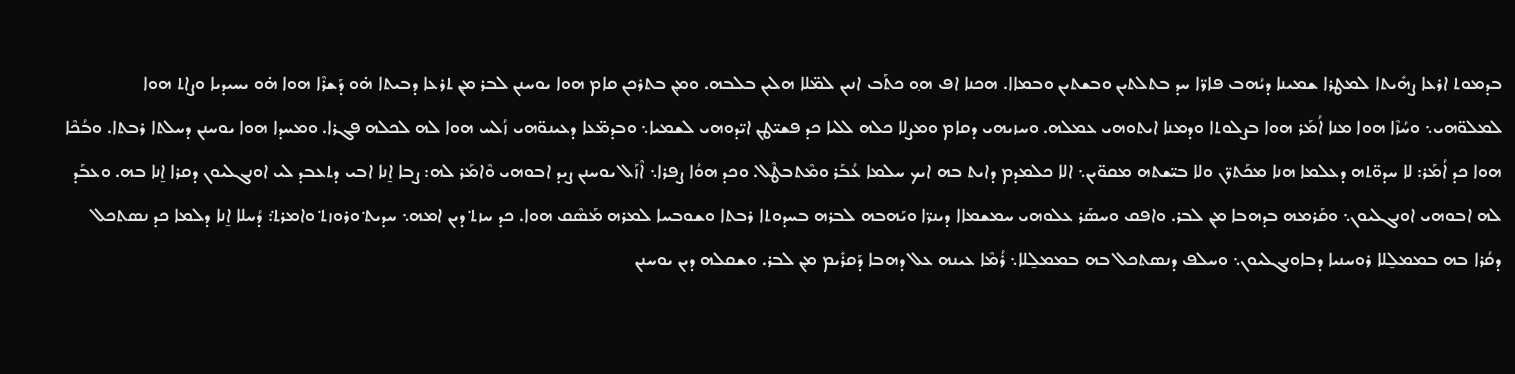ܒܕܡܘܬ ܐܪܥܐ ܨܗܺܝܬܐ ܠܡܛܪܐ ܫܡܝܢܐ ܕܝܳܗܒ ܦܐܪ̈ܐ ܚܕ ܒܬܠܬܝܢ ܘܒܫܬܝܢ ܘܒܡܐܐ. ܗܟܢܐ ܐܦ ܗ݂ܘ ܟܬܰܒ ܐܢܝܢ ܠܡ̈ܠܐ ܗܠܝܢ ܒܠܒܗ. ܘܡ݂ܢ ܒܬܪܟܢ ܩܐܡ ܗܘܐ ܝܘܚܢܢ ܠܒܪ ܡ݂ܢ ܬܪܥܐ ܕܒܝܬܐ ܗ̇ܘ ܕܰܫܪܶܐ ܗܘܐ ܗ̇ܘ ܝܚܝܕܝܐ ܘܨܐܬ ܗܘܐ ܠܡܠܘ̈ܗܝ܆ ܘܚܳܙܶܐ ܗܘܐ ܡܢܐ ܐܳܡܰܪ ܗܘܐ ܒܨܠܘܬܐ ܘܕܡܢܐ ܐܝܬܘܗܝ ܥܡܠܗ. ܘܚܙܝܗܝ ܕܩܐܡ ܘܡܨܠܐ ܟܠܗ ܠܠܝܐ ܟܕ ܦܫܝ̈ܛܢ ܐܝ̈ܕܘܗܝ ܠܫܡܝܐ܆ ܘܒܕܡ̈ܥܐ ܕܥܝܢܘ̈ܗܝ ܙܳܠܚ ܗܘܐ ܠܗ ܠܟܠܗ ܦܓܪܐ. ܘܡܚܕܐ ܗܘܐ ܝܘܚܢܢ ܕܚܠܬܐ ܪܒܬܐ. ܘܒܳܟܶܐ ܗܘܐ ܟܕ ܐܳܡܰܪ: ܠܐ ܚܕܘ̈ܬܗ ܕܥܠܡܐ ܗܢܐ ܡܟܰܬܪ̈ܢ ܘܠܐ ܒܝ̈ܫܬܗ ܡܩܘ̈ܝܢ܆ ܐܠܐ ܟܠܡܕܡ ܕܐܝܬ ܒܗ ܐܝܟ ܚܠܡܐ ܥܳܒܰܪ ܘܡܶܬܒܛܶܠ. ܘܟܕ ܗܘܳܐ ܨܦܪܐ܆ ܐܶܙܰܠ ܝܘܚܢܢ ܨܝܕ ܐܒܘܗܝ ܘܶܐܡܰܪ ܠܗ: ܨܒܐ ܐ̱ܢܐ ܐܒܝ ܕܬܥܒܕ ܠܝ ܐܘܢܓܠܝܘܢ ܕܩܪܐ ܐ̱ܢܐ ܒܗ. ܘܥܒܰܕ ܠܗ ܐܒܘܗܝ ܐܘܢܓܠܝܘܢ܆ ܘܩܰܪܡܗ ܒܕܗܒܐ ܡ݂ܢ ܠܒܪ. ܘܐܦܩ ܘܚܣܰܪ ܥܠܘܗܝ ܚܡܫܡܐܐ ܕܝܢܪ̈ܐ ܘܝܰܗܒܗ ܠܒܪܗ ܒܚܕܘܬܐ ܪܒܬܐ ܘܫܘܒܚܐ ܠܡܪܗ ܡܰܣܶܩ ܗܘܐ. ܟܕ ܚܙܬ݀ ܕܝܢ ܐܡܗ܆ ܚܕܝܬ݀ ܘܪܘܙܬ݀ ܘܐܡܪܬ݀: ܕܳܚܠܐ ܐ̱ܢܐ ܕܠܡܐ ܟܕ ܢܣܬܟܠ ܕܩܳܪܐ ܒܗ ܒܡܡܠ̱ܠܐ ܪܘܚܢܝܐ ܕܒܐܘܢܓܠܝܘܢ܆ ܘܚܠܦ ܕܢܣܬܟܠ ܒܗ ܒܡܡܠ̱ܠܐ܆ ܪܳܡܶܐ ܥܝܢܗ ܥܠ ܕܗܒܐ ܕܰܩܪܺܝܡ ܡ݂ܢ ܠܒܪ. ܘܫܩܠܗ ܕܝܢ ܝܘܚܢܢ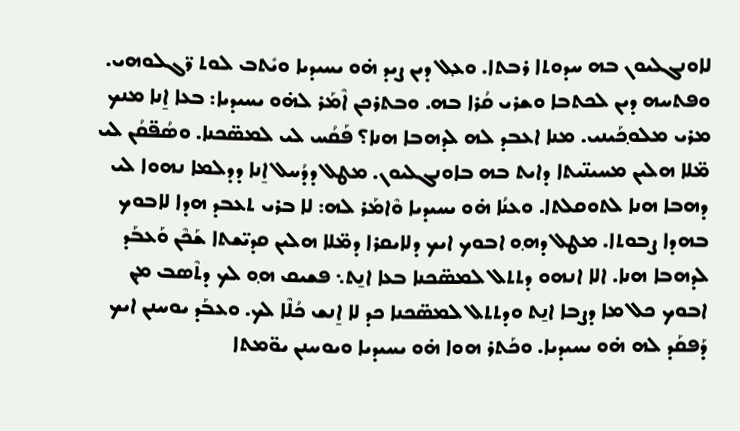ܠܐܘܢܓܠܝܘܢ ܒܗ ܚܕܘܬܐ ܪܒܬܐ. ܘܥ݂ܠ ܕܝܢ ܨܝܕ ܗ̇ܘ ܝܚܝܕܝܐ ܘܝܺܬܒ ܠܘܬ ܪ̈ܓܠܘܗܝ. ܘܦܬܚܗ ܕܝܢ ܠܟܬܒܐ ܘܫܪܝ ܩܳܪܐ ܒܗ. ܘܒܬܪܟܢ ܐܶܡܰܪ ܠܗ̇ܘ ܝܚܝܕܝܐ: ܒܥܐ ܐ̱ܢܐ ܡܢܟ ܡܪܝ ܡܠܘ݂ܟܰܝܢܝ. ܡܢܐ ܐܥܒܕ ܠܗ ܠܕܗܒܐ ܗܢܐ؟ ܦܰܩܳܚ ܠܝ ܠܡܣ̈ܟܢܐ. ܘܣܳܦ̈ܩܳܢ ܠܝ ܡ̈ܠܐ ܗܠܝܢ ܡܚܝܢ̈ܝܬܐ ܕܐܝܬ ܒܗ ܒܐܘܢܓܠܝܘܢ. ܡܛܠ ܕܕܳܚܠ ܐ̱ܢܐ ܕܕܠܡܐ ܢܗܘܐ ܠܝ ܕܗܒܐ ܗܢܐ ܠܬܘܩܠܬܐ. ܘܥܢܳܐ ܗ̇ܘ ܝܚܝܕܝܐ ܘܶܐܡܰܪ ܠܗ: ܠܐ ܒܪܝ ܬܥܒܕ ܗܕܐ ܠܐܒܘܟ ܒܗܕܐ ܨܒܘܬܐ. ܡܛܠ ܕܗ݂ܘ ܐܒܘܟ ܐܝܟ ܕܠܐܝܩܪܐ ܕܡ̈ܠܐ ܗܠܝܢ ܩܕܝ̈ܫܬܐ ܫܰܟܶܢ ܘܰܥܒܰܕ ܠܕܗܒܐ ܗܢܐ. ܐܠܐ ܐܢܗܘ ܕܬܬܠ ܠܡܣ̈ܟܢܐ ܒܥܐ ܐܢ̱ܬ܆ ܦܫܝܩ ܗ݂ܘ ܠܟ ܕܬܶܣܒ ܡ݂ܢ ܐܒܘܟ ܟܠ ܡܐ ܕܨܒܐ ܐܢ̱ܬ ܘܕܬܬܠ ܠܡܣ̈ܟܢܐ ܟܕ ܠܐ ܐ̱ܢܫ ܟܳܠܶܐ ܠܟ. ܘܥܒܰܕ ܝܘܚܢܢ ܐܝܟ ܕܰܦܩܰܕ ܠܗ ܗ̇ܘ ܝܚܝܕܝܐ. ܘܟܰܬܪ ܗܘܐ ܗ̇ܘ ܝܚܝܕܝܐ ܘܝܘܚܢܢ ܝܘ̈ܡܬܐ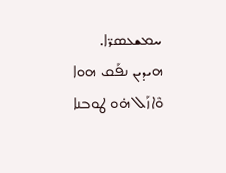ܚܡܫܥܣܪ̈ܐ. ܗܝܕܝܢ ܢܦܰܩ ܗܘܐ ܘܶܐܙܰܠ ܗ̇ܘ ܛܘܒܢܐ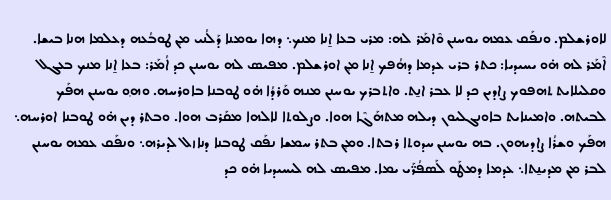ܠܐܘܪܫܠܡ. ܘܢܦܰܩ ܥܡܗ ܝܘܚܢܢ ܘܶܐܡܰܪ ܠܗ: ܡܪܝ ܒܥܐ ܐ̱ܢܐ ܡܢܟ܆ ܕܗܐ ܝܘܡܢܐ ܕܰܠܳܢܝ ܡ݂ܢ ܛܘܒܳܥܗ ܕܥܠܡܐ ܗܢܐ ܒܝܫܐ. ܐܶܡܰܪ ܠܗ ܗ̇ܘ ܝܚܝܕܝܐ: ܟܬܪ ܒܪܝ ܥܕܡܐ ܕܗܳܦܟ ܐ̱ܢܐ ܡ݂ܢ ܐܘܪܫܠܡ. ܡܦܝܣ ܠܗ ܝܘܚܢܢ ܟܕ ܐܳܡܰܪ: ܒܥܐ ܐ̱ܢܐ ܡܢܟ ܒܥܓܠ ܘܩܠܝܠܐܝܬ ܬܗܦܘܟ ܨܐܕܝܢ ܟܕ ܠܐ ܥܒܪ ܐܢ̱ܬ. ܘܐܬܒܪܟ ܝܘܚܢܢ ܡܢܗ ܘܰܪܕܳܐ ܗ̇ܘ ܛܘܒܢܐ ܒܐܘܪܚܗ. ܘܗ݂ܘ ܝܘܚܢܢ ܗܦܰܟ ܠܒܝܬܗ. ܘܐܡܝܢܐܝܬ ܒܐܘܢܓܠܝܘܢ ܕܝܠܗ ܡܬܗܰܓܶܐ ܗܘܐ. ܘܨܠܘܬܐ ܠܐܠܗܐ ܡܩܰܪܒ ܗܘܐ. ܘܒܬܪ ܕܝܢ ܗ̇ܘ ܛܘܒܢܐ ܐܘܪܚܗ܆ ܗܦܰܟ ܘܫܪܳܐ ܨܐܕܝܗܘܢ. ܒܗ ܝܘܚܢܢ ܚܕܘܬܐ ܪܒܬܐ. ܘܡ݂ܢ ܒܬܪ ܚܡܫܐ ܢܦܰܩ ܛܘܒܢܐ ܕܢܐܙܠ ܠܕܝܪܗ܆ ܘܢܦܰܩ ܥܡܗ ܝܘܚܢܢ ܠܒܪ ܡ݂ܢ ܡܕܝܢ̱ܬܐ܆ ܥܕܡܐ ܕܡܛܰܘ ܠܰܣܦܳܪ̈ܰܝ ܝܡܐ. ܡܦܝܣ ܠܗ ܠܝܚܝܕܝܐ ܗ̇ܘ ܟܕ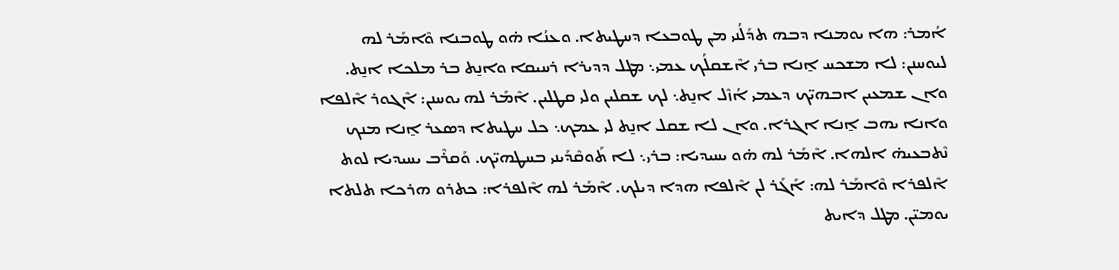ܐܳܡܪ: ܗܐ ܝܘܡܢܐ ܕܒܗ ܬܕܰܠܳܢܝ ܡ݂ܢ ܛܘܒܥܐ ܕܚܛܝܬܐ. ܘܥܢܳܐ ܗ̇ܘ ܛܘܒܢܐ ܘܶܐܡܰܪ ܠܗ ܠܝܘܚܢܢ: ܠܐ ܡܫܟܚ ܐ̱ܢܐ ܒܪܝ ܐܶܫܩܠܳܟ ܥܡܝ܆ ܡܛܠ ܕܕܝܪܐ ܪܚܝܩܐ ܘܐܢ̱ܬ ܒܪ ܡܠܟܐ ܐܢ̱ܬ. ܘܐܢ ܫܡܥܝܢ ܐܒܗܝ̈ܟ ܕܥܡܝ ܐܳܙܶܠ ܐܢ̱ܬ܆ ܠܟ ܫܩܠܝܢ ܘܠܝ ܩܛܠܝܢ. ܐܶܡܰܪ ܠܗ ܝܘܚܢܢ: ܐܶܓܘܪ ܐܶܠܦܐ ܘܐܢܐ ܝܗܒ ܐ̱ܢܐ ܐܓܪܐ. ܘܐܢ ܠܐ ܫܩܠ ܐܢ̱ܬ ܠܝ ܥܡܟ܆ ܟܠ ܚܛܝܬܐ ܕܣܥܪ ܐ̱ܢܐ ܡܢܟ ܢܶܬܒܥܝܗ̇ ܐܠܗܐ. ܐܶܡܰܪ ܠܗ ܗ̇ܘ ܝܚܝܕܝܐ: ܒܪܝ܆ ܠܐ ܬܰܘܩܶܕܰܝܢܝ ܒܚܛܗܝ̈ܟ. ܘܰܩܪܶܒ ܝܚܝܕܝܐ ܠܘܬ ܐܶܠܦܪܐ ܘܶܐܡܰܪ ܠܗ: ܐܰܓܰܪ ܠܢ ܐܶܠܦܐ ܗܕܐ ܕܝܠܟ. ܐܶܡܰܪ ܠܗ ܐܶܠܦܪܐ: ܟܬܪܘ ܗܪܟܐ ܬܠܬܐ ܝܘܡܝ̈ܢ. ܡܛܠ ܕܐܝܬ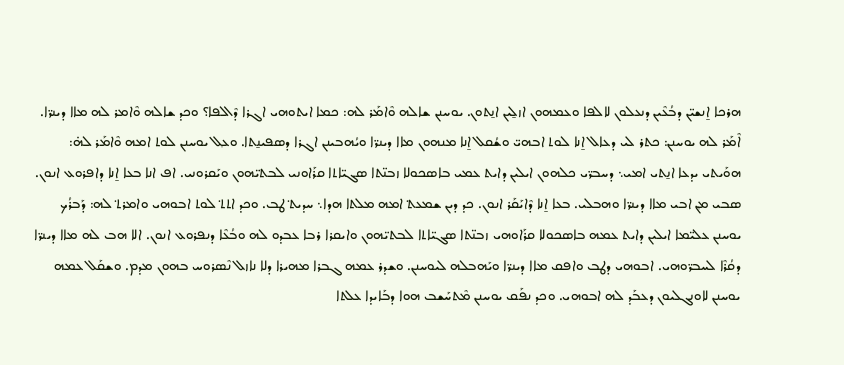ܗܪܟܐ ܐ̱ܢܫܝ̈ܢ ܕܒܳܥܶܝܢ ܕܢܥܠܘܢ ܠܐܠܦܐ ܘܥܡܗܘܢ ܐܙܠ̱ܝܢ ܐܢ̱ܬܘܢ. ܝܘܚܢܢ ܫܐܠܗ ܘܶܐܡܰܪ ܠܗ: ܟܡܐ ܐܝܬܘܗܝ ܐܓܪܐ ܕܶܐܠܦܐ؟ ܘܟܕ ܫܐܠܗ ܘܶܐܡܪ ܠܗ ܡܐܐ ܕܝܢܪ̈ܐ. ܐܶܡܰܪ ܠܗ ܝܘܚܢܢ: ܟܬܪ ܠܝ ܕܥܐܠ ܐ̱ܢܐ ܠܘܬ ܐܒܗܝ̈ ܘܫܳܩܠ ܐ̱ܢܐ ܡܢܗܘܢ ܡܐܐ ܕܝܢܪ̈ܐ ܘܝܳܗܒܝܢܢ ܐܓܪܐ ܕܣܦܝܢ̱ܬܐ. ܘܥ݂ܠ ܝܘܚܢܢ ܠܘܬ ܐܡܗ ܘܶܐܡܰܪ ܠܗ̇: ܗܘܰܝܬܝ ܝܕܥܐ ܐܢ̱ܬܝ ܐܡܝ܆ ܕܚܒܪ̈ܝ ܟܠܗܘܢ ܐܝܠܝܢ ܕܐܝܬ ܥܡܝ ܒܐܣܟܘܠܐ ܙܒܢ̈ܬܐ ܣܓܝ̈ܐܬܐ ܩܪܰܐܘܢܝ ܠܒܬܝ̈ܗܘܢ ܘܝܰܩܪܘܢܝ. ܐܦ ܐܢܐ ܒܥܐ ܐ̱ܢܐ ܕܐܦܪܘܥ ܐܢܘܢ. ܣܒܝ ܡ݂ܢ ܐܒܝ ܡܐܐ ܕܝܢܪ̈ܐ ܘܗܒܠܝ. ܒܥܐ ܐ̱ܢܐ ܕܶܐܝܰܩܰܪ ܐܢܘܢ. ܟܕ ܕܝܢ ܫܡܥܬ݀ ܐܡܗ ܡܠܬܐ ܗܕܐ܆ ܚܕܝܬ݀ ܛܒ. ܘܟܕ ܐܬܬ݀ ܠܘܬ ܐܒܘܗܝ ܘܐܡܪܬ݀ ܠܗ: ܕܰܒܪܳܟ ܝܘܚܢܢ ܥܠܝ̈ܡܐ ܐܝܠܝܢ ܕܐܝܬ ܥܡܗ ܒܐܣܟܘܠܐ ܩܪܰܐܘܗܝ ܙܒܢ̈ܬܐ ܣܓܝ̈ܐܬܐ ܠܒܬܝ̈ܗܘܢ ܘܐܝܩܪܐ ܪܒܐ ܥܒܕܘ ܠܗ ܘܒܳܥܶܐ ܕܢܦܪܘܥ ܐܢܘܢ. ܐܠܐ ܗܒ ܠܗ ܡܐܐ ܕܝܢܪ̈ܐ ܕܩܳܪܶܐ ܠܚܒܪ̈ܘܗܝ. ܐܒܘܗܝ ܕܛܒ ܘܐܦܩ ܡܐܐ ܕܝܢܪ̈ܐ ܘܝܰܗܒܠܗ ܠܝܘܚܢܢ. ܘܫܕܪ ܥܡܗ ܓܒܪܐ ܡܗܝܪܐ ܕܠܐ ܢܐܙܠ ܢܶܣܪܘܚ ܒܗܘܢ ܡܕܡ. ܘܫܩܰܠ ܥܡܗ ܝܘܚܢܢ ܠܐܘܢܓܠܝܘܢ ܕܥܒܰܕ ܠܗ ܐܒܘܗܝ. ܘܟܕ ܢܦܰܩ ܝܘܚܢܢ ܡܶܬܚܰܫܒ ܗܘܐ ܕܒܰܐܝܕܐ ܥܠܬܐ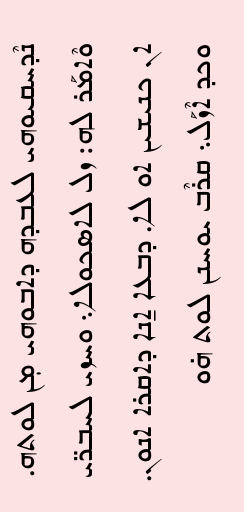ܢܶܕܚܩܝܘܗܝ ܠܥܒܕܗ ܕܐܒܘܗܝ ܡ݂ܢ ܠܘܬܗ. ܘܶܐܡܰܪ ܠܗ: ܙܠ ܠܐܣܟܘܠܐ܆ ܘܚܙܝ ܠܚܒܪ̈ܝ ܐܢ ܟܢܝܫܝܢ ܐܘ ܠܐ. ܕܒܥܐ ܐ̱ܢܐ ܕܐܩܪܐ ܐܢܘܢ. ܘܟܕ ܐܶܙܰܠ܆ ܩܪܶܒ ܝܘܚܢܢ ܠܘܬ ܗ̇ܘ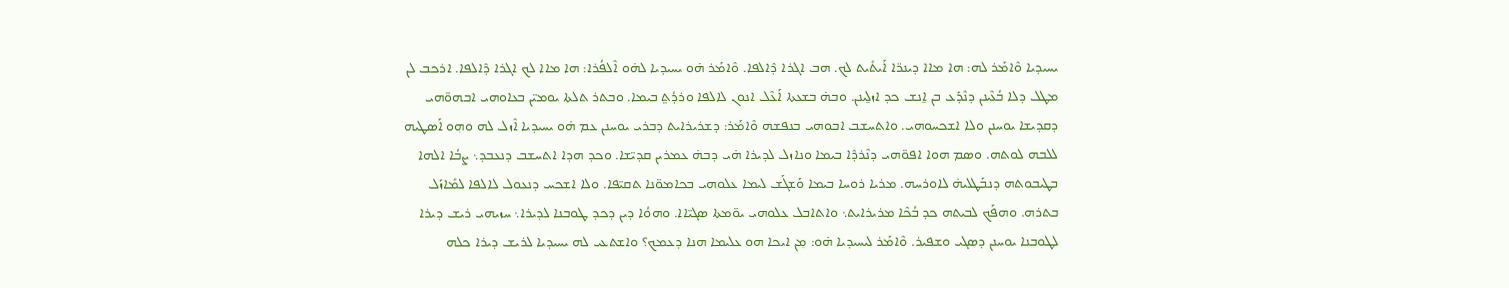ܝܚܝܕܝܐ ܘܶܐܡܰܪ ܠܗ: ܗܐ ܡܐܐ ܕܝܢܪ̈ܐ ܐܰܝܬܺܝܬ ܠܟ. ܗܒ ܐܓܪܐ ܕܶܐܠܦܐ. ܘܶܐܡܰܪ ܗ̇ܘ ܝܚܝܕܝܐ ܠܗ̇ܘ ܐܶܠܦܳܪܐ: ܗܐ ܡܐܐ ܠܟ ܐܓܪܐ ܕܶܐܠܦܐ. ܐܪܟܒ ܠܢ ܡܛܠ ܕܠܐ ܒܳܥܶܝܢܢ ܕܢܶܕܰܥ ܒܢ ܐ̱ܢܫ ܟܕ ܐܙܠ̱ܝܢܢ. ܘܒܗ̇ ܒܫܥܬܐ ܐܰܥܶܠ ܐܢܘܢ ܠܐܠܦܐ ܘܪܕܳܬ݀ ܒܝܡܐ. ܘܒܬܪ ܬܠܬܐ ܝܘܡܝ̈ܢ ܒܥܐܘܗܝ ܐܒܗܘ̈ܗܝ ܕܩܕܝܫܐ ܝܘܚܢܢ ܘܠܐ ܐܫܟܚܘܗܝ. ܘܐܬܚܫܒ ܐܒܘܗܝ ܒܢܦܫܗ ܘܶܐܡܰܪ: ܕܫܪܝܪܐܝܬ ܕܒܪܝ ܝܘܚܢܢ ܥܡ ܗ̇ܘ ܝܚܝܕܝܐ ܐܶܙܠ ܠܗ ܘܗ݂ܘ ܐܰܣܛܝܗ ܠܠܒܗ ܠܘܬܗ. ܘܣܡ ܗܘܐ ܐܦܘ̈ܗܝ ܕܢܶܪܕܶܐ ܒܝܡܐ ܘܢܐܙܠ ܠܕܝܪܐ ܗ̇ܝ ܕܒܗ̇ ܥܡܪܝܢ ܩܕܝ̈ܫܐ. ܘܟܕ ܗܕܐ ܐܬܚܫܒ ܕܢܥܒܕ܆ ܨܒܳܐ ܐܠܗܐ ܒܛܝܒܘܬܗ ܕܢܒܰܛܠܝܗ̇ ܠܐܘܪܚܗ. ܡܪܝܐ ܪܘܚܐ ܒܝܡܐ ܘܰܫܓܰܫ ܠܝܡܐ ܥܠܘܗܝ ܒܟܐܡܘ̈ܢܐ ܬܩܝ̈ܦܐ. ܘܠܐ ܐܫܟܚ ܕܢܥܘܠ ܠܐܠܦܐ ܠܡܺܐܙܰܠ ܒܬܪܗ. ܘܗܦܰܟ ܠܒܝܬܗ ܟܕ ܒܳܟܶܐ ܡܪܝܪܐܝܬ܆ ܘܐܬܐܒܠ ܥܠܘܗܝ ܝܘ̈ܡܬܐ ܣܓܝ̈ܐܐ. ܘܗܘܳܐ ܕܝܢ ܕܟܕ ܛܘܒܢܐ ܠܕܝܪܐ܆ ܚܙܝܗܝ ܪܝܫ ܕܝܪܐ ܠܛܘܒܢܐ ܝܘܚܢܢ ܕܣܓܝ ܘܫܦܝܪ. ܘܶܐܡܰܪ ܠܝܚܝܕܝܐ ܗ̇ܘ: ܡ݂ܢ ܐܝܟܐ ܗܘ ܥܠܝܡܐ ܗܢܐ ܕܥܡܟ؟ ܘܐܫܬܥܝ ܠܗ ܝܚܝܕܝܐ ܠܪܝܫ ܕܝܪܐ ܟܠܗ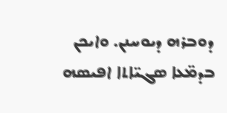ܕܘܒܪܗ ܕܝܘܚܢܢ. ܘܐܝܟܢ ܒܕܡ̈ܥܐ ܣܓܝ̈ܐܬܐ ܐܦܝܣܗ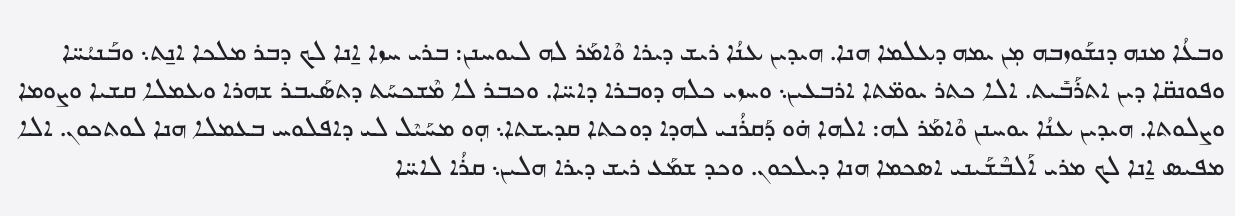ܘܒܥܳܐ ܡܢܗ ܕܢܫܰܘܙܒܗ ܡ݂ܢ ܝܡܗ ܕܥܠܡܐ ܗܢܐ. ܗܝܕܝܢ ܥܢܳܐ ܪܝܫ ܕܝܪܐ ܘܶܐܡܰܪ ܠܗ ܠܝܘܚܢܢ: ܒܪܝ ܚܙܐ ܐ̱ܢܐ ܠܟ ܕܒܪ ܡܠܟܐ ܐܢ̱ܬ܆ ܘܒܰܢܝܳܚ̈ܐ ܘܦܘܢܩ̈ܐ ܕܝܢ ܐܬܪܰܒܺܝܬ. ܐܠܐ ܟܬܪ ܝܘܡ̈ܬܐ ܐܪܒܥܝܢ܆ ܘܚܙܝ ܟܠܗ ܕܘܒܪܐ ܕܐܚ̈ܐ. ܘܟܒܪ ܠܐ ܡܶܫܟܚܰܬ ܕܬܣܰܝܒܪ ܫܗܪܐ ܘܥܡܠܐ ܩܫܝܐ ܘܨܘܡܐ ܘܨܠܘܬܐ. ܗܝܕܝܢ ܥܢܳܐ ܝܘܚܢܢ ܘܶܐܡܰܪ ܠܗ: ܐܠܗܐ ܗ̇ܘ ܕܰܩܪܳܢܝ ܠܗܕܐ ܕܘܟܬܐ ܩܕܝܫܬܐ܆ ܗ݂ܘ ܡܚܰܝܶܠ ܠܝ ܕܐܦܠܘܚ ܒܥܡܠܐ ܗܢܐ ܠܘܬܟܘܢ. ܐܠܐ ܡܦܝܣ ܐ̱ܢܐ ܠܟ ܡܪܝ ܐܰܠܒܶܫܰܝܢܝ ܐܣܟܡܐ ܗܢܐ ܕܝܠܟܘܢ. ܘܟܕ ܫܡܰܥ ܪܝܫ ܕܝܪܐ ܗܠܝܢ܆ ܩܪܳܐ ܠܐܚ̈ܐ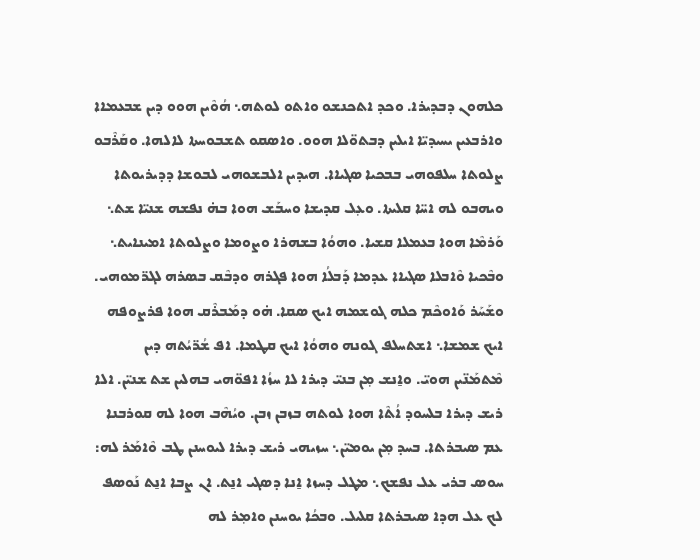ܟܠܗܘܢ ܕܒܕܝܪܐ. ܘܟܕ ܐܬܟܢܫܘ ܘܐܬܘ ܠܘܬܗ܆ ܗܳܘܶܝܢ ܗܘܘ ܕܝܢ ܫܒܥܡܐܐ ܘܐܪܒܥܝܢ ܝܚܝܕܝ̈ܐ ܐܝܠܝܢ ܕܒܬܘ̈ܠܐ ܗܘܘ. ܘܐܣܩܘ ܬܫܒܘܚܬܐ ܠܐܠܗܐ. ܘܩܰܪܶܒܘ ܨܠܘܬܐ ܚܠܦܘܗܝ ܒܒܟܝܐ ܣܓܝܐܐ. ܗܝܕܝܢ ܐܠܒܫܘܗܝ ܠܒܘܫܐ ܕܕܝܪܝܘܬܐ ܘܝܗܒܘ ܠܗ ܐܚ̈ܐ ܩܠܝܬܐ. ܘܥ݂ܠ ܩܕܝܫܐ ܘܚܒܰܫ ܗܘܐ ܒܗ̇ ܢܦܫܗ ܫܢܝ̈ܐ ܫܬ܆ ܘܰܪܡܶܐ ܗܘܐ ܒܥܡܠܐ ܩܫܝܐ. ܘܗܘܳܐ ܒܫܗܪܐ ܘܨܘܡܐ ܘܨܠܘܬܐ ܐܡܝܢܐܝܬ܆ ܘܒܶܟܝܐ ܘܶܐܒܠܐ ܣܓܝܐܐ ܥܕܡܐ ܕܰܒܠܳܐ ܗܘܐ ܦܓܪܗ ܘܕܒܶܩ ܒܣܪܗ ܠܓܪ̈ܡܘܗܝ. ܘܫܰܚܰܪ ܘܰܐܘܟܶܡ ܟܠܗ ܓܘܫܡܗ ܐܝܟ ܣܩܐ. ܗ̇ܘ ܕܡܰܒܪܶܩ ܗܘܐ ܦܪܨܘܦܗ ܐܝܟ ܫܡܫܐ܆ ܐܫܬܚܠܦ ܓܘܢܗ ܘܗܘܳܐ ܐܝܟ ܩܛܡܐ. ܐܦ ܫܳܪ̈ܝܳܬܗ ܕܝܢ ܡܶܬܡܰܢ̈ܝܢ ܗܘܝ̈. ܘܐ̱ܢܫ ܡ݂ܢ ܒܢܝ̈ ܕܝܪܐ ܠܐ ܚܙܳܐ ܐܦܘ̈ܗܝ ܒܗܠܝܢ ܫܬ ܫܢܝ̈ܢ. ܐܠܐ ܪܝܫ ܕܝܪܐ ܒܠܚܘܕ ܐܳܬܶܐ ܗܘܐ ܠܘܬܗ ܒܙܒܢ ܙܒܢ. ܘܝܳܗܶܒ ܗܘܐ ܠܗ ܩܘܪܒܢܐ ܥܡ ܣܝܒܪܬܐ. ܒܚܕ ܡ݂ܢ ܝܘܡܝ̈ܢ܆ ܚܙܝܗܝ ܪܝܫ ܕܝܪܐ ܠܝܘܚܢܢ ܛܒ ܘܶܐܡܰܪ ܠܗ: ܚܘܣ ܒܪܝ ܥܠ ܢܦܫܟ܆ ܡܛܠ ܕܚܙܐ ܐ̱ܢܐ ܕܣܓܝ ܐܢ̱ܬ. ܐܢ ܨܒܐ ܐܢ̱ܬ ܢܰܘܣܦ ܠܟ ܥܠ ܗܕܐ ܣܝܒܪܬܐ ܩܠܝܠ. ܘܒܟܳܐ ܝܘܚܢܢ ܘܐܡ݂ܪ ܠܗ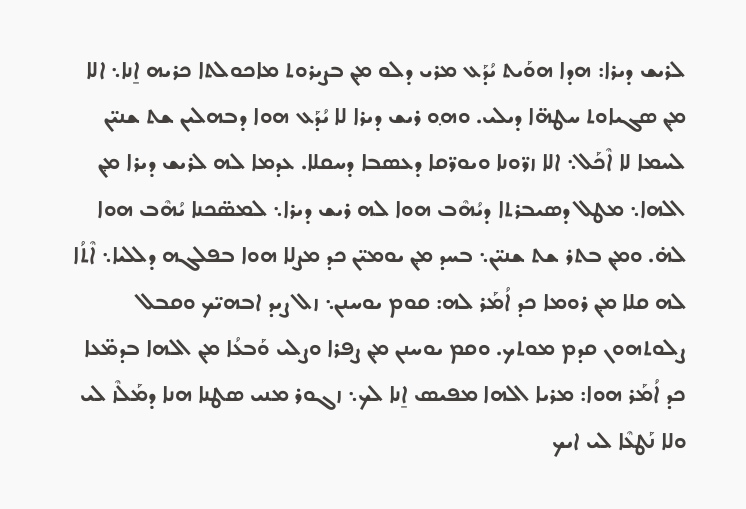ܠܪܝܫ ܕܝܪܐ: ܗܕܐ ܗܘܰܝܬ ܝܳܕܰܥ ܡܪܝ ܕܠܘ ܡ݂ܢ ܒܨܝܪܘܬ ܡܐܟܘܠܬܐ ܟܪܝܗ ܐ̱ܢܐ܆ ܐܠܐ ܡ݂ܢ ܣܓܝܐܘܬ ܚܛܗ̈ܐ ܕܝܠܝ. ܘܗ݂ܘ ܪܝܫ ܕܝܪܐ ܠܐ ܝܳܕܰܥ ܗܘܐ ܕܒܗܠܝܢ ܫܬ ܫܢܝ̈ܢ ܠܚܡܐ ܠܐ ܐܶܟܰܠ܆ ܐܠܐ ܙܪ̈ܘܢܐ ܘܝܘܪ̈ܩܐ ܕܥܣܒܐ ܕܚܩܠܐ. ܥܕܡܐ ܠܗ ܠܪܝܫ ܕܝܪܐ ܡ݂ܢ ܐܠܗܐ܆ ܡܛܠ ܕܣܝܒܪܬܐ ܕܝܳܗܶܒ ܗܘܐ ܠܗ ܪܝܫ ܕܝܪܐ܆ ܠܡܣ̈ܟܢܐ ܝܳܗܶܒ ܗܘܐ ܠܗ̇. ܘܡ݂ܢ ܒܬܪ ܫܬ ܫܢܝ̈ܢ܆ ܒܚܕ ܡ݂ܢ ܝܘܡܝ̈ܢ ܟܕ ܡܨܠܐ ܗܘܐ ܒܦܠܓܗ ܕܠܠܝܐ܆ ܐܶܬܳܐ ܠܗ ܩܠܐ ܡ݂ܢ ܪܘܡܐ ܟܕ ܐܳܡܰܪ ܠܗ: ܩܘܡ ܝܘܚܢܢ܆ ܙܠ ܨܝܕ ܐܒܗܝ̈ܟ ܘܩܒܠ ܨܠܘܬܗܘܢ ܩܕܡ ܡܘܬܟ. ܘܩܡ ܝܘܚܢܢ ܡ݂ܢ ܨܦܪܐ ܘܨܠܝ ܘܰܒܥܳܐ ܡ݂ܢ ܐܠܗܐ ܒܕܡ̈ܥܐ ܟܕ ܐܳܡܰܪ ܗܘܐ: ܡܪܝܐ ܐܠܗܐ ܡܦܝܣ ܐ̱ܢܐ ܠܟ܆ ܙܓܘܪ ܡܢܝ ܣܛܢܐ ܗܢܐ ܕܡܰܠܶܙ ܠܝ ܘܠܐ ܢܰܛܥܶܐ ܠܝ ܐܝܟ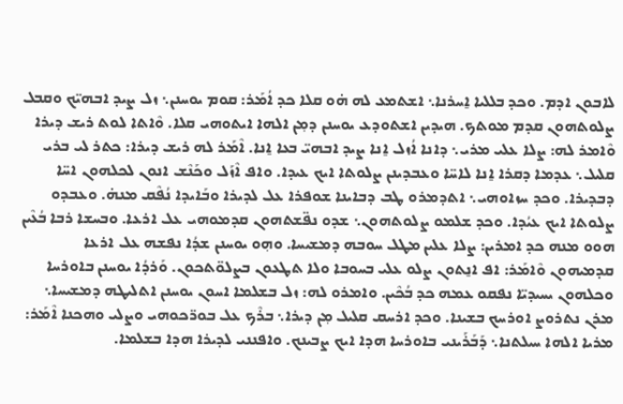ܠܐܒܘܢ ܐܕܡ. ܘܟܕ ܒܠܠܝܐ ܐ̱ܚܪܢܐ܆ ܐܫܬܡܥ ܠܗ ܗ̇ܘ ܩܠܐ ܟܕ ܐܳܡܰܪ: ܩܘܡ ܝܘܚܢܢ܆ ܙܠ ܨܝܕ ܐܒܗܝ̈ܟ ܘܩܒܠ ܨܠܘܬܗܘܢ ܩܕܡ ܡܘܬܟ. ܗܝܕܝܢ ܐܫܬܘܕܥ ܝܘܚܢܢ ܕܡ݂ܢ ܐܠܗܐ ܐܝܬܘܗܝ ܩܠܐ. ܘܶܐܬܐ ܠܘܬ ܪܝܫ ܕܝܪܐ ܘܶܐܡܪ ܠܗ: ܨܠܐ ܥܠܝ ܡܪܝ܆ ܕܐܢܐ ܐܳܙܠ ܐ̱ܢܐ ܨܝܕ ܐܒܗܝ̈ ܒܥܐ ܐ̱ܢܐ. ܐܶܡܰܪ ܠܗ ܪܝܫ ܕܝܪܐ: ܟܬܪ ܠܝ ܒܪܝ ܩܠܝܠ܆ ܥܕܡܐ ܕܩܪܐ ܐ̱ܢܐ ܠܐܚ̈ܐ ܘܥܒܕܝܢܢ ܨܠܘܬܐ ܐܝܟ ܥܝܕܐ. ܘܐܦ ܐܶܙܰܠ ܘܟܰܢܶܫ ܐܢܘܢ ܠܟܠܗܘܢ ܐܚ̈ܐ ܕܒܕܝܪܐ. ܘܟܕ ܚܙܐܘܗܝ܆ ܐܬܕܡܪܘ ܛܒ ܕܒܐܝܢܐ ܫܘܦܪܐ ܥܠ ܠܕܝܪܐ ܘܒܰܐܝܕܐ ܢܳܦܶܩ ܡܢܗ̇. ܘܥܒܕܘ ܨܠܘܬܐ ܐܝܟ ܥܝܳܕܐ. ܘܟܕ ܫܠܡܘ ܨܠܘܬܗܘܢ܆ ܫܕܘ ܢܦ̈ܫܬܗܘܢ ܩܕܡܘܗܝ ܥܠ ܐܪܥܐ. ܘܒܚܫܐ ܪܒܐ ܒܳܥܶܝܢ ܗܘܘ ܡܢܗ ܟܕ ܐܡܪܝܢ: ܨܠܐ ܥܠܝܢ ܡܛܠ ܚܘܒܗ ܕܡܫܝܚܐ. ܘܗ݂ܘ ܝܘܚܢܢ ܫܕܳܐ ܢܦܫܗ ܥܠ ܐܪܥܐ ܩܕܡܝܗܘܢ ܘܶܐܡܰܪ: ܐܦ ܐܢ̱ܬܘܢ ܨܠܘ ܥܠܝ ܒܚܘܒܐ ܘܠܐ ܬܛܥܘܢ ܒܨܠܘ̈ܬܟܘܢ. ܘܰܪܕܳܐ ܝܘܚܢܢ ܒܐܘܪܚܐ ܘܟܠܗܘܢ ܝܚܝܕܝ̈ܐ ܢܦܩܘ ܥܡܗ ܟܕ ܒܳܟܶܝܢ. ܘܐܡܪܘ ܠܗ: ܙܠ ܒܫܠܡܐ ܐܚܘܢ ܝܘܚܢܢ ܐܬܠܝܛܗ ܕܡܫܝܚܐ܆ ܡܪܢ ܢܬܪܘܨ ܐܘܪܚܟ ܒܫܝܢܐ. ܘܟܕ ܐܪܚܩ ܩܠܝܠ ܡ݂ܢ ܕܝܪܐ܆ ܒܪܶܟ ܥܠ ܒܘܪ̈ܟܘܗܝ ܘܨܠܝ ܘܗܟܢܐ ܐܶܡܰܪ: ܡܪܝܐ ܐܠܗܐ ܚܝܠܬܢܐ܆ ܕܰܒܰܪܰܝܢܝ ܒܐܘܪܚܐ ܗܕܐ ܐܝܟ ܨܒܝܢܟ. ܘܐܦܢܢܝ ܠܕܝܪܐ ܗܕܐ ܒܫܠܡܐ.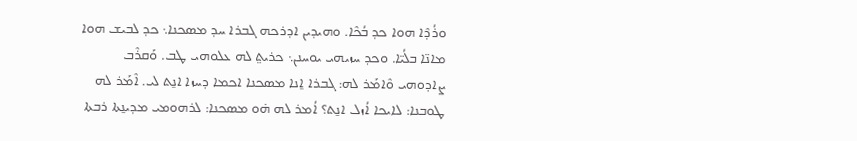ܘܪܳܕܶܐ ܗܘܐ ܟܕ ܒܳܟܶܐ. ܘܗܝܕܝܢ ܐܕܪܟܗ ܓܒܪܐ ܚܕ ܡܣܟܢܐ܆ ܟܕ ܠܒܝܫ ܗܘܐ ܡܐܢ̈ܐ ܒܠܳܝ̈ܐ. ܘܟܕ ܚܙܝܗܝ ܝܘܚܢܢ܆ ܟܪܝܬ݀ ܠܗ ܥܠܘܗܝ ܛܒ. ܘܰܩܪܶܒ ܨܐܕܘܗܝ ܘܶܐܡܰܪ ܠܗ: ܓܒܪܐ ܐ̱ܢܐ ܡܣܟܢܐ ܐܟܡܐ ܕܚܙܐ ܐܢ̱ܬ ܠܝ. ܐܶܡܰܪ ܠܗ ܛܘܒܢܐ: ܠܐܝܟܐ ܐܳܙܠ ܐܢ̱ܬ؟ ܐܳܡܪ ܠܗ ܗ̇ܘ ܡܣܟܢܐ: ܠܪܗܘܡܝ ܡܕܝܢ̱ܬܐ ܪܒܬܐ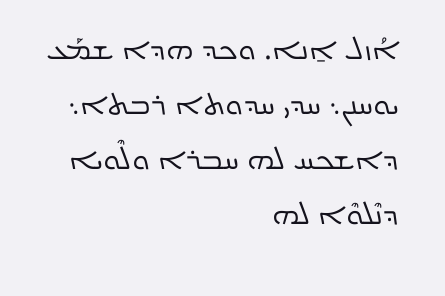ܐܳܙܠ ܐ̱ܢܐ. ܘܟܕ ܗܕܐ ܫܡܰܥ ܝܘܚܢܢ܆ ܚܕܝ ܚܕܘܬܐ ܪܒܬܐ܆ ܕܐܫܟܚ ܠܗ ܚܒܪܐ ܘܠܶܘܝܐ ܕܢܶܠܘܶܐ ܠܗ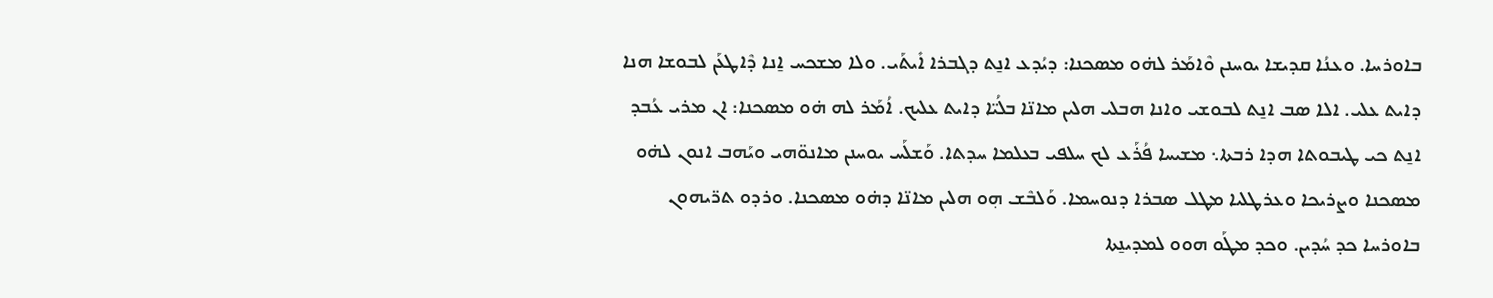ܒܐܘܪܚܐ. ܘܥܢܳܐ ܩܕܝܫܐ ܝܘܚܢܢ ܘܶܐܡܰܪ ܠܗ̇ܘ ܡܣܟܢܐ: ܕܝܳܕܥ ܐܢ̱ܬ ܕܓܒܪܐ ܐܺܝܬܰܝ. ܘܠܐ ܡܫܟܚ ܐ̱ܢܐ ܕܶܐܛܥܰܢ ܠܒܘܫܐ ܗܢܐ ܕܐܝܬ ܥܠܝ. ܐܠܐ ܣܒ ܐܢ̱ܬ ܠܒܘܫܝ ܘܐܢܐ ܗܒܠܝ ܗܠܝܢ ܡܐܢ̈ܐ ܒܠܳܝ̈ܐ ܕܐܝܬ ܥܠܝܟ. ܐܳܡܰܪ ܠܗ ܗ̇ܘ ܡܣܟܢܐ: ܐܢ ܡܪܝ ܥܳܒܕ ܐܢ̱ܬ ܟܝ ܛܝܒܘܬܐ ܗܕܐ ܪܒܬܐ܆ ܡܫܝܚܐ ܦܳܪܰܥ ܠܟ ܚܠܦܝ ܒܥܠܡܐ ܚܕܬܐ. ܘܰܫܠܰܚ ܝܘܚܢܢ ܡܐܢܘ̈ܗܝ ܘܝܰܗܒ ܐܢܘܢ ܠܗ̇ܘ ܡܣܟܢܐ ܘܨܪܝܟܐ ܘܥܪܛܠܝܐ ܡܛܠ ܣܒܪܐ ܕܢܘܚܡܐ. ܘܰܠܒܶܫ ܗ݂ܘ ܗܠܝܢ ܡܐܢ̈ܐ ܕܗ̇ܘ ܡܣܟܢܐ. ܘܪܕܘ ܬܪ̈ܝܗܘܢ ܒܐܘܪܚܐ ܟܕ ܚܳܕܝܢ. ܘܟܕ ܡܛܰܘ ܗܘܘ ܠܡܕܝܢ̱ܬܐ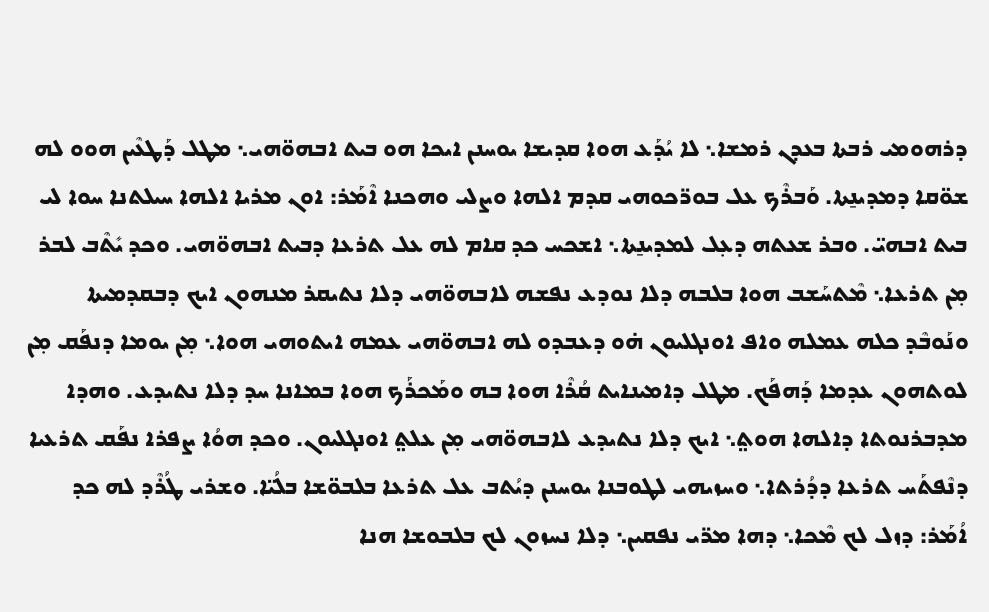ܕܪܗܘܡܝ ܪܒܬܐ ܒܥܕܢ ܪܡܫܐ܆ ܠܐ ܝܳܕܰܥ ܗܘܐ ܩܕܝܫܐ ܝܘܚܢܢ ܐܝܟܐ ܗܘ ܒܝܬ ܐܒܗܘ̈ܗܝ܆ ܡܛܠ ܕܰܛܥܶܝܢ ܗܘܘ ܠܗ ܫܘ̈ܩܐ ܕܡܕܝܢ̱ܬܐ. ܘܰܒܪܶܟ ܥܠ ܒܘܪ̈ܟܘܗܝ ܩܕܡ ܐܠܗܐ ܘܨܠܝ ܘܗܟܢܐ ܐܶܡܰܪ: ܐܘܢ ܡܪܝܐ ܐܠܗܐ ܚܝܠܬܢܐ ܚܘܐ ܠܝ ܒܝܬ ܐܒܗܝ̈. ܘܒܪ ܫܥܬܗ ܕܥ݂ܠ ܠܡܕܝܢ̱ܬܐ܆ ܐܫܟܚ ܟܕ ܩܐܡ ܠܗ ܥܠ ܬܪܥܐ ܕܒܝܬ ܐܒܗܘ̈ܗܝ. ܘܟܕ ܝܺܬܶܒ ܠܒܪ ܡ݂ܢ ܬܪܥܐ܆ ܡܶܬܚܰܫܒ ܗܘܐ ܒܠܒܗ ܕܠܐ ܢܘܕܥ ܢܦܫܗ ܠܐܒܗܘ̈ܗܝ ܕܠܐ ܢܬܝܩܪ ܡܢܗܘܢ ܐܝܟ ܕܒܩܕܡܝܬܐ ܘܢܰܘܒܶܕ ܟܠܗ ܥܡܠܗ ܘܐܦ ܐܘܢܓܠܝܘܢ ܗ̇ܘ ܕܥܒܕܘ ܠܗ ܐܒܗܘ̈ܗܝ ܥܡܗ ܐܝܬܘܗܝ ܗܘܐ܆ ܡ݂ܢ ܝܘܡܐ ܕܢܦܰܩ ܡ݂ܢ ܠܘܬܗܘܢ ܥܕܡܐ ܕܰܗܦܰܟ. ܡܛܠ ܕܐܡܝܢܐܝܬ ܩܳܪܶܐ ܗܘܐ ܒܗ ܘܡܰܟܪܰܟ ܗܘܐ ܒܡܐܢܐ ܚܕ ܕܠܐ ܢܬܝܕܥ. ܘܗܕܐ ܡܕܒܪܢܘܬܐ ܕܐܠܗܐ ܗܘܬ݀܆ ܐܝܟ ܕܠܐ ܢܬܝܕܥ ܠܐܒܗܘ̈ܗܝ ܡ݂ܢ ܥܠܬ݀ ܐܘܢܓܠܝܘܢ. ܘܟܕ ܗܘܳܐ ܨܦܪܐ ܢܦܰܩ ܬܪܥܝܐ ܕܢܶܦܬܰܚ ܬܪܥܐ ܕܕܳܪܬܐ܆ ܘܚܙܝܗܝ ܠܛܘܒܢܐ ܝܘܚܢܢ ܕܝܳܬܒ ܥܠ ܬܪܥܐ ܒܠܒܘ̈ܫܐ ܒܠܳܝ̈ܐ. ܘܫܪܝ ܛܳܪܶܕ ܠܗ ܟܕ ܐܳܡܰܪ: ܕܙܠ ܠܟ ܡܶܟܐ܆ ܕܗܐ ܡܪ̈ܝ ܢܦܩܝܢ܆ ܕܠܐ ܢܚܙܘܢ ܠܟ ܒܠܒܘܫܐ ܗܢܐ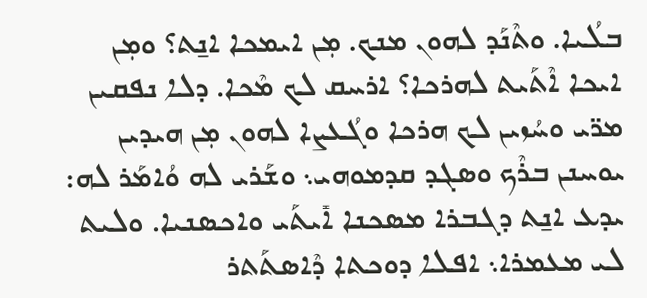ܒܠܳܝܐ. ܘܬܶܢܰܕ ܠܗܘܢ ܡܢܟ. ܡ݂ܢ ܐܝܡܟܐ ܐܢ̱ܬ؟ ܘܡ݂ܢ ܐܝܟܐ ܐܶܬܰܝܬ ܠܗܪܟܐ؟ ܐܪܚܩ ܠܟ ܡܶܟܐ. ܕܠܐ ܢܦܩܝܢ ܡܪ̈ܝ ܘܚܳܙܝܢ ܠܟ ܗܪܟܐ ܘܓܳܥܨܐ ܠܗܘܢ ܡ݂ܢ ܗܝܕܝܢ ܝܘܚܢܢ ܒܪܶܟ ܘܣܓܕ ܩܕܡܘܗܝ܆ ܘܫܰܪܝ ܠܗ ܘܳܐܡܰܪ ܠܗ: ܝܕܥ ܐܢ̱ܬ ܕܓܒܪܐ ܡܣܟܢܐ ܐܺܝܬܰܝ ܘܐܟܣܢܝܐ. ܘܠܝܬ ܠܝ ܡܥܡܪܐ܆ ܐܦܠܐ ܕܘܟܬܐ ܕܶܐܣܬܰܬܪ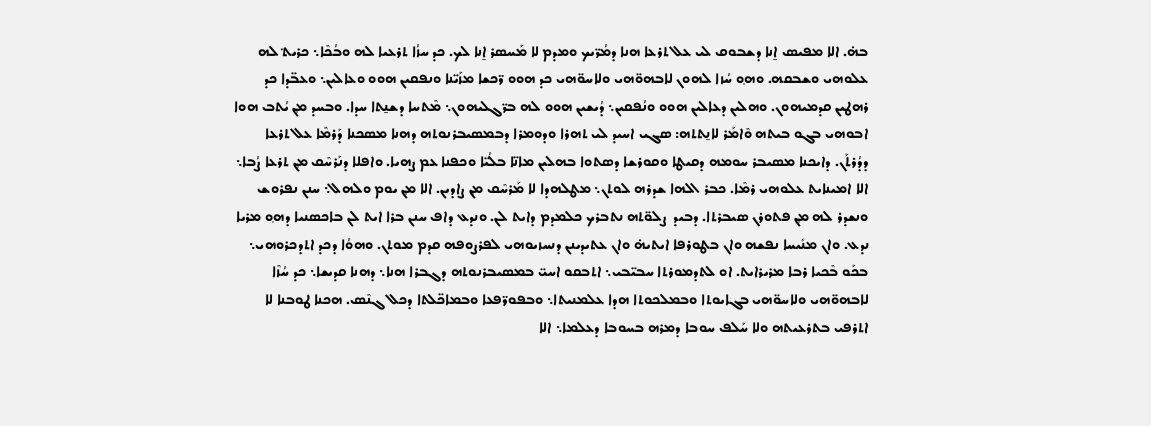ܒܗ̇. ܐܠܐ ܡܦܝܣ ܐ̱ܢܐ ܕܫܒܘܩ ܠܝ ܥܠ ܬܪܥܐ ܗܢܐ ܕܡܳܪ̈ܝܟ ܘܡܕܡ ܠܐ ܡܰܚܣܪ ܐ̱ܢܐ ܠܟ. ܟܕ ܚܙܳܐ ܬܪܥܝܐ ܠܗ ܘܒܳܟܶܐ܆ ܟܪܝܬ݀ ܠܗ ܥܠܘܗܝ ܘܫܒܩܗ. ܘܗ݂ܘ ܚܳܙܐ ܠܗܘܢ ܠܐܒܗܘ̈ܗܝ ܘܠܐܚܘ̈ܗܝ ܟܕ ܗܘܘ ܪ̈ܟܫܐ ܡܙܰܝ̈ܢܐ ܘܢܦܩܝܢ ܗܘܘ ܘܥܐܠܝܢ܆ ܘܥܒ̈ܕܐ ܟܕ ܪܗܛܝܢ ܩܕܡܝܗܘܢ. ܘܗܠܝܢ ܕܥܐܠܝܢ ܗܘܘ ܘܢܳܦܩܝܢ܆ ܕܳܝܫܝܢ ܗܘܘ ܠܗ ܒܪ̈ܓܠܝܗܘܢ܆ ܡܶܬܚܐ ܕܫܢ̱ܬܐ ܚܕܐ. ܘܒܚܕ ܡ݂ܢ ܝܳܬܒ ܗܘܐ ܐܒܘܗܝ ܒܓܘ ܒܝܬܗ ܘܶܐܡܰܪ ܠܐܢ̱ܬܬܗ: ܣܓܝ ܐܚܝܕ ܠܝ ܬܗܪܐ ܘܕܘܡܪܐ ܕܒܡܣܝܒܪܢܘܬܗ ܕܗܢܐ ܡܣܟܢܐ ܕܰܪܡܶܐ ܥܠ ܬܪܥܐ ܕܕܳܪܬܰܢ. ܕܐܝܟܢܐ ܡܣܝܒܪ ܚܘܡܗ ܕܩܝܛܐ ܘܩܘܪܫܐ ܕܣܬܘܐ ܒܗܠܝܢ ܡܐܢ̈ܐ ܒܠܳܝ̈ܐ ܘܟܦܢܐ ܥܡ ܨܗܝܐ. ܘܐܦܠܐ ܕܢܰܪܚܶܩ ܡ݂ܢ ܬܪܥܐ ܨܳܒܐ܆ ܐܠܐ ܐܡܝܢܐܝܬ ܥܠܘܗܝ ܪܡܶܐ. ܟܒܪ ܐܠܗܐ ܫܕܪܗ ܠܘܬܢ܆ ܡܛܠܗܕܐ ܠܐ ܡܰܪܚܶܩ ܡ݂ܢ ܨܐܕܝܢ. ܐܠܐ ܡ݂ܢ ܝܘܡ ܘܠܗܠ܆ ܚܢܢ ܢܦܪܘܫ ܘܢܫܕܪ ܠܗ ܡ݂ܢ ܦܬܘܪܢ ܣܝܒܪܬܐ. ܕܒܝܕ  ܨܠܘ̈ܬܗ ܢܬܒܪܟ ܟܠܡܕܡ ܕܐܝܬ ܠܢ. ܘܢܕܥ ܕܐܦ ܚܢܢ ܒܪܐ ܐܝܬ ܠܢ ܒܐܟܣܢܝܐ ܕܗ݂ܘ ܡܪܝܐ ܢܕܥ. ܘܐܢ ܡܢܺܝܚܐ ܢܦܫܗ ܘܐܢ ܒܛܘܪܦܐ ܐܝܬܝܗ̇ ܘܐܢ ܥܬܝܕܝܢܢ ܕܢܚܙܝܘܗܝ ܠܦܪܨܘܦܗ ܩܕܡ ܡܘܬܢ. ܘܗܘܳܐ ܕܟܕ ܐܬܕܟܪܘܗܝ܆ ܒܟܰܘ ܒܶܟܝܐ ܪܒܐ ܡܪܝܪܐܝܬ. ܐܘ ܠܬܕܡܘܪܬܐ ܚܒܝ̈ܒܝ܆ ܐܬܒܩܘ ܐܚܝ̈ ܒܡܣܝܒܪܢܘܬܗ ܕܓܒܪܐ ܗܢܐ܆ ܕܗܢܐ ܩܕܝܫܐ܆ ܟܕ ܚܳܙܶܐ ܠܐܒܗܘ̈ܗܝ ܘܠܐܚܘ̈ܗܝ ܒܓܐܝܘܬܐ ܘܒܡܠܟܘܬܐ ܗܕܐ ܥܠܡܢܝܬܐ܆ ܘܒܦܘܪ̈ܦܥܐ ܘܒܡܐܟ̈ܠܬܐ ܕܟܠ ܓܢܶܣ. ܗܟܢܐ ܛܘܒܢܐ ܠܐ ܐܬܪܦܝ ܒܬܪܥܝܬܗ ܘܠܐ ܚܰܠܦ ܚܘܒܐ ܕܡܪܗ ܒܚܘܒܐ ܕܥܠܡܐ܆ ܐܠܐ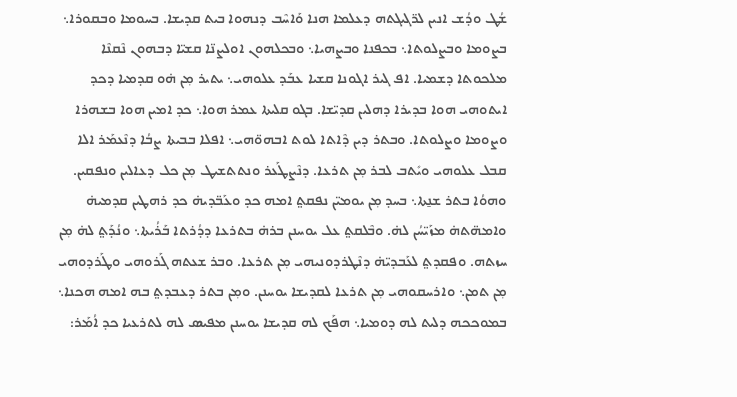ܫܳܛ ܘܕܳܫ ܐܢܝܢ ܠܪ̈ܓܝܓܬܗ ܕܥܠܡܐ ܗܢܐ ܘܰܐܚܶܒ ܕܢܗܘܐ ܒܝܬ ܩܕܝܫܐ. ܒܚܘܡܐ ܘܒܩܘܪܐ܆ ܒܨܘܡܐ ܘܒܨܠܘܬܐ܆ ܒܟܦܢܐ ܘܒܨܗܝܐ܆ ܘܒܟܠܗܘܢ ܐܘܠܨܢ̈ܐ ܩܫܝ̈ܐ ܕܒܗܘܢ ܢܶܩܢܶܐ ܡܠܟܘܬܐ ܕܫܡܝܐ. ܐܦ ܓܝܪ ܐܓܘܢܐ ܩܫܝܐ ܥܒܰܕ ܥܠܘܗܝ܆ ܝܬܝܪ ܡ݂ܢ ܗ̇ܘ ܩܕܡܝܐ ܕܟܕ ܐܝܬܘܗܝ ܗܘܐ ܒܕܝܪܐ ܕܗܠܝܢ ܩܕܝ̈ܫܐ. ܒܓܘ ܩܠܝܬܐ ܥܡܪ ܗܘܐ܆ ܟܕ ܐܡܝܢ ܗܘܐ ܒܫܗܪܐ ܘܨܘܡܐ ܘܨܠܘܬܐ. ܘܒܬܪ ܕܝܢ ܕܶܐܬܐ ܠܘܬ ܐܒܗܘ̈ܗܝ܆ ܐܦܠܐ ܒܒܝܬܐ ܨܒܳܐ ܕܢܶܥܡܰܪ ܐܠܐ ܩܒܠ ܥܠܘܗܝ ܘܝܺܬܒ ܠܒܪ ܡ݂ܢ ܬܪܥܐ. ܕܢܶܨܛܰܥܪ ܘܢܬܬܫܝܛ ܡ݂ܢ ܟܠ ܕܥܐܠܝܢ ܘܢܦܩܝܢ. ܘܗܘܳܐ ܒܬܪ ܫܢ̱ܬܐ܆ ܒܚܕ ܡ݂ܢ ܝܘܡܝ̈ܢ ܢܦܩܬ݀ ܐܡܗ ܟܕ ܘܥܰܒ̈ܕܝܗ̇ ܟܕ ܪܗܛܝܢ ܩܕܡܝܗ̇ ܘܐܡܗ̈ܬܗ̇ ܡܙܰܝ̈ܚܳܢ ܠܗ̇. ܘܒܶܠܩܬ݀ ܥܠ ܝܘܚܢܢ ܒܪܗ̇ ܒܬܪܥܐ ܕܕܳܪܬܐ ܒܰܪܳܝܬܐ܆ ܘܢܳܕܰܬ݀ ܠܗ̇ ܡ݂ܢ ܚܙܬܗ. ܘܦܩܕܬ݀ ܠܥܰܒܕܝ̈ܗ̇ ܕܢܶܛܪܕܘܢܝܗܝ ܡ݂ܢ ܬܪܥܐ. ܘܒܪ ܫܥܬܗ ܓܰܪܘܗܝ ܘܛܰܪܕܘܗܝ ܡ݂ܢ ܬܡܢ܆ ܘܐܪܚܩܘܗܝ ܡ݂ܢ ܬܪܥܐ ܠܩܕܝܫܐ ܝܘܚܢܢ. ܘܡ݂ܢ ܒܬܪ ܕܥܒܕܬ݀ ܒܗ ܐܡܗ ܗܟܢܐ܆ ܒܡܘܟܟܗ ܕܠܝܬ ܠܗ ܕܘܡܝܐ܆ ܗܦܰܟ ܠܗ ܩܕܝܫܐ ܝܘܚܢܢ ܡܦܝܣ ܠܗ ܠܬܪܥܝܐ ܟܕ ܐܳܡܰܪ: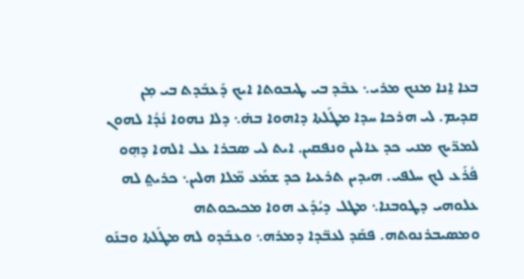ܒܥܐ ܐ̱ܢܐ ܡܢܟ ܡܪܝ܆ ܥܒܶܕ ܒܝ ܛܝܒܘܬܐ ܐܝܟ ܕܰܥܒܰܕܬ ܒܝ ܡ݂ܢ ܩܕܝܡ. ܠܝ ܗܪܟܐ ܚܕܐ ܡܛܰܠܬܐ ܕܐܗܘܐ ܒܗ̇܆ ܕܠܐ ܢܗܘܐ ܢܳܕܳܐ ܠܗܘܢ ܠܡܪ̈ܝܟ ܡܢܝ ܟܕ ܥܐܠܝܢ ܘܢܦܩܝܢ. ܐܝܬ ܠܝ ܣܒܪܐ ܥܠ ܐܠܗܐ ܕܗ݂ܘ ܦܳܪܰܥ ܠܟ ܚܠܦܝ. ܗܝܕܝܢ ܬܪܥܝܐ ܟܕ ܫܡܰܥ ܡ̈ܠܐ ܗܠܝܢ܆ ܟܪܝܬ݀ ܠܗ ܥܠܘܗܝ ܕܛܘܒܢܐ܆ ܡܛܠ ܕܝܳܕܰܥ ܗܘܐ ܡܟܝܟܘܬܗ ܘܡܣܝܒܪܢܘܬܗ. ܦܩܰܕ ܠܥܒ̈ܕܐ ܕܡܪܗ܆ ܘܥܒܰܕܘ ܠܗ ܡܛܰܠܬܐ ܘܒܢܰܘ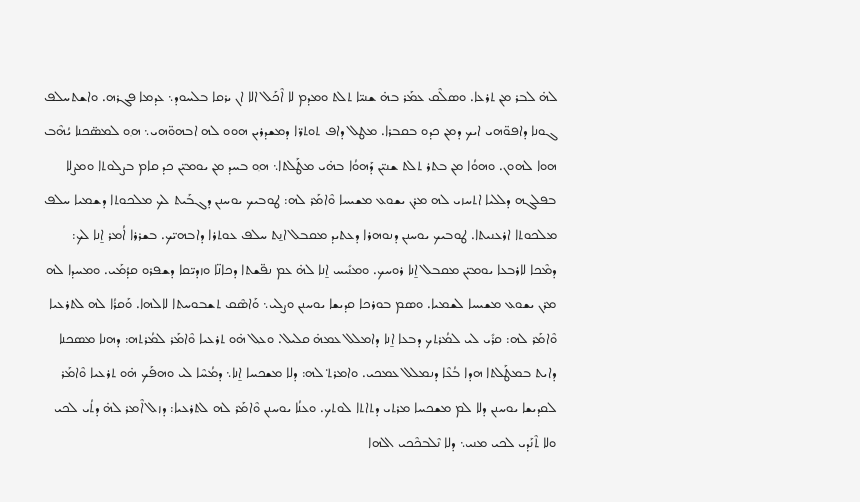ܠܗ̇ ܠܒܪ ܡ݂ܢ ܬܪܥܐ. ܘܣܠܶܩ ܥܡܰܪ ܒܗ̇ ܫܢܝ̈ܐ ܬܠܬ ܘܡܕܡ ܠܐ ܐܶܟܰܠ ܐܠܐ ܐܢ ܝܪܩܐ ܒܠܚܘܕ܆ ܥܕܡܐ ܦܓܪܗ. ܘܐܫܬܚܠܦ ܓܘܢܐ ܕܐܦܘ̈ܗܝ ܐܝܟ ܕܡ݂ܢ ܟܕܘ ܒܩܒܪܐ. ܡܛܠ ܕܐܦ ܬܘܬܪ̈ܐ ܕܡܫܕܪܝܢ ܗܘܘ ܠܗ ܐܒܗܘ̈ܗܝ܆ ܗ݂ܘ ܠܡܣ̈ܟܢܐ ܝܳܗܶܒ ܗܘܐ ܠܗܘܢ. ܘܗܘܳܐ ܡ݂ܢ ܒܬܪ ܬܠܬ ܫܢܝ̈ܢ ܕܰܗܘܳܐ ܒܗ̇ܝ ܡܛܰܠܬܐ܆ ܗ݂ܘ ܒܚܕ ܡ݂ܢ ܝܘܡܝ̈ܢ ܟܕ ܩܐܡ ܒܨܠܘܬܐ ܘܡܨܠܐ ܒܦܠܓܗ ܕܠܠܝܐ ܐܬܚܙܝ ܠܗ ܡܪܢ ܝܫܘܥ ܡܫܝܚܐ ܘܶܐܡܰܪ ܠܗ: ܛܘܒܝܟ ܝܘܚܢܢ ܕܓܒܰܝܬ ܠܟ ܡܠܟܘܬܐ ܕܫܡܝܐ ܚܠܦ ܡܠܟܘܬܐ ܐܪܥܢܝܬܐ. ܛܘܒܝܟ ܝܘܚܢܢ ܕܢܘܗܪܐ ܕܥܬܝܕ ܡܩܒܠ ܐܢ̱ܬ ܚܠܦ ܥܘܬܪܐ ܕܐܒܗܝ̈ܟ. ܒܫܪܪܐ ܐܳܡܪ ܐ̱ܢܐ ܠܟ: ܕܡܶܟܐ ܠܐܪܒܥܐ ܝܘܡܝ̈ܢ ܡܩܒܠ ܐ̱ܢܐ ܪܘܚܟ. ܘܡܢܺܝܚ ܐ̱ܢܐ ܠܗ̇ ܥܡ ܢܦ̈ܫܬܐ ܕܟܐܢ̈ܐ ܘܙܕܝ̈ܩܐ ܕܫܦܪܘ ܩܕܳܡܰܝ. ܘܡܚܕܐ ܠܗ ܡܪܢ ܝܫܘܥ ܡܫܝܚܐ ܠܫܡܝܐ. ܘܣܡ ܒܘܪܟܐ ܩܕܝܫܐ ܝܘܚܢܢ ܘܨܠܝ܆ ܘܰܐܣܶܩ ܬܫܒܘܚܬܐ ܠܐܠܗܐ. ܘܰܩܪܳܐ ܠܗ ܠܬܪܥܝܐ ܘܶܐܡܰܪ ܠܗ: ܩܪܺܝ ܠܝ ܠܡܳܪܬܟ ܕܒܥܐ ܐ̱ܢܐ ܕܐܡܠܠ ܥܡܗ̇ ܩܠܝܠ. ܘܥ݂ܠ ܗ̇ܘ ܬܪܥܝܐ ܘܶܐܡܰܪ ܠܡܳܪܬܗ: ܕܗܢܐ ܡܣܟܢܐ ܕܐܝܬ ܒܡܛܰܠܬܐ ܗܕܐ ܒܳܥܶܐ ܕܢܡܠܠ ܥܡܟܝ. ܘܐܡܪܬ݀ ܠܗ: ܕܠܐ ܡܫܟܚܐ ܐ̱ܢܐ܆ ܕܡܳܚܶܐ ܠܝ ܘܗܦܰܟ ܗ̇ܘ ܬܪܥܝܐ ܘܶܐܡܰܪ ܠܩܕܝܫܐ ܝܘܚܢܢ ܕܠܐ ܠܡ ܡܫܟܚܐ ܡܪܬܝ ܕܬܐܬܐ ܠܘܬܟ. ܘܥܢܳܐ ܝܘܚܢܢ ܘܶܐܡܰܪ ܠܗ ܠܬܪܥܝܐ: ܕܙܠ ܐܶܡܪ ܠܗ̇ ܕܬܳܝ ܠܟܝ ܘܠܐ ܬܶܢܰܕܝ ܠܟܝ ܡܢܝ܆ ܕܠܐ ܢܶܠܒܟܶܟܝ ܐܠܗܐ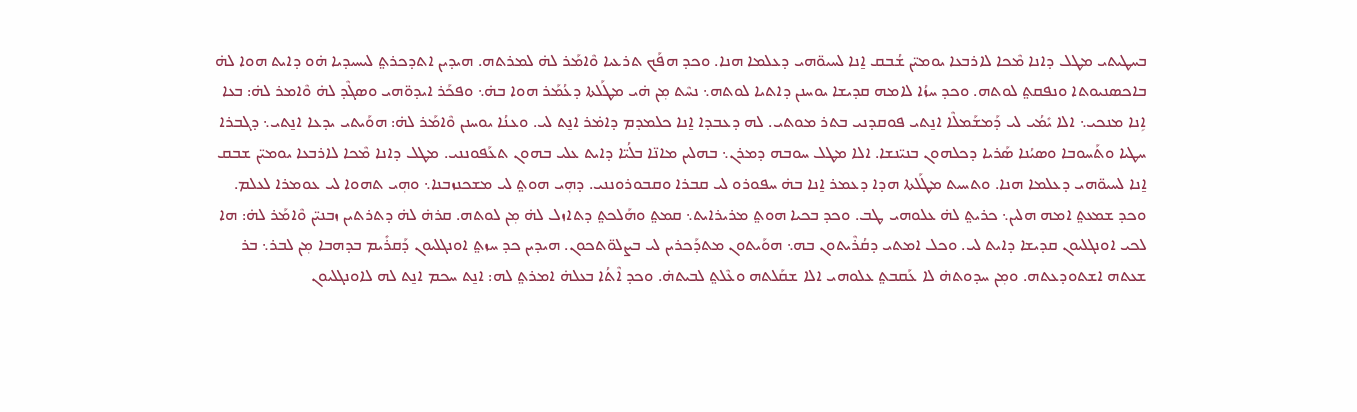ܒܚܛܝܬܝ ܡܛܠ ܕܐܢܐ ܡܶܟܐ ܠܐܪܒܥܐ ܝܘܡܝ̈ܢ ܫܳܒܩ ܐ̱ܢܐ ܠܚܝܘ̈ܗܝ ܕܥܠܡܐ ܗܢܐ. ܘܟܕ ܗܦܰܟ ܬܪܥܝܐ ܘܶܐܡܰܪ ܠܗ̇ ܠܡܪܬܗ. ܗܝܕܝܢ ܐܬܕܟܪܬ݀ ܠܝܚܝܕܝܐ ܗ̇ܘ ܕܐܝܬ ܗܘܐ ܠܗ̇ ܒܐܟܣܢܝܘܬܐ ܘܢܦܩܬ݀ ܠܘܬܗ. ܘܟܕ ܚܙܳܐ ܠܐܡܗ ܩܕܝܫܐ ܝܘܚܢܢ ܕܐܬܝܐ ܠܘܬܗ܆ ܢܚܶܬ ܡ݂ܢ ܗ̇ܝ ܡܛܰܠܬܐ ܕܥܳܡܰܪ ܗܘܐ ܒܗ̇܆ ܘܦܟܰܪ ܐܝܕܘ̈ܗܝ ܘܣܓܶܕ ܠܗ̇ ܘܶܐܡܪ ܠܗ̇: ܒܥܐ ܐܹܢܐ ܡܢܟܝ܆ ܐܠܐ ܝܺܡܳܝ ܠܝ ܕܰܡܫܰܡܠܶܐ ܐܢ̱ܬܝ ܦܘܩܕܢܝ ܒܬܪ ܡܘܬܝ. ܠܗ ܕܥܒܕܐ ܐ̱ܢܐ ܟܠܡܕܡ ܕܐܡ̇ܪ ܐܢ̱ܬ ܠܝ. ܘܥܢܳܐ ܝܘܚܢܢ ܘܶܐܡܰܪ ܠܗ̇: ܗܘܰܝܬܝ ܝܕܥܐ ܐܢ̱ܬܝ܆ ܕܓܒܪܐ ܚܛܝܐ ܘܬܰܚܘܒܐ ܘܣܝܳܢܐ ܣܰܪܝܐ ܕܟܠܗܘܢ ܒܢܝ̈ܢܫܐ. ܐܠܐ ܡܛܠ ܚܘܒܗ ܕܡܪܢ܆ ܒܗܠܝܢ ܡܐܢ̈ܐ ܒܠܳܝ̈ܐ ܕܐܝܬ ܥܠܝ ܒܗܘܢ ܬܥܰܦܘܢܢܝ. ܡܛܠ ܕܐܢܐ ܡܶܟܐ ܠܐܪܒܥܐ ܝܘܡܝ̈ܢ ܫܒܩ ܐ̱ܢܐ ܠܚܝܘ̈ܗܝ ܕܥܠܡܐ ܗܢܐ. ܘܬܚܝܬ ܡܛܰܠܬܐ ܗܕܐ ܕܥܡܪ ܐ̱ܢܐ ܒܗ̇ ܚܦܘܪܘ ܠܝ ܩܒܪܐ ܘܩܒܘܪܘܢܢܝ. ܕܗ݂ܝ ܗܘܬ݀ ܠܝ ܡܫܟܢܙܒܢܐ܆ ܘܗ݂ܝ ܬܗܘܐ ܠܝ ܥܘܡܪܐ ܠܥܠܡ. ܘܟܕ ܫܡܥܬ݀ ܐܡܗ ܗܠܝܢ܆ ܟܪܝܬ݀ ܠܗ̇ ܥܠܘܗܝ ܛܒ. ܘܟܕ ܒܟܝܐ ܗܘܬ݀ ܡܪܝܪܐܝܬ܆ ܩܡܬ݀ ܘܗܰܠܟܬ݀ ܕܬܐܙܠ ܠܗ̇ ܡ݂ܢ ܠܘܬܗ. ܩܪܗ̇ ܠܗ̇ ܕܬܪܬܝܢ ܙܒܢܝ̈ܢ ܘܶܐܡܰܪ ܠܗ̇: ܗܐ ܠܟܝ ܐܘܢܓܠܝܘܢ ܩܕܝܫܐ ܕܐܝܬ ܠܝ. ܘܟܠ ܐܡܬܝ ܕܩܳܪܶܝܬܘܢ ܒܗ܆ ܗܘܰܝܬܘܢ ܡܬܕܰܟܪܝܢ ܠܝ ܒܨܠܘ̈ܬܟܘܢ. ܗܝܕܝܢ ܟܕ ܚܙܬ݀ ܐܘܢܓܠܝܘܢ ܕܰܩܪܺܝܡ ܒܕܗܒܐ ܡ݂ܢ ܠܒܪ܆ ܒܪ ܫܥܬܗ ܐܫܬܘܕܥܬܗ. ܘܡ݂ܢ ܚܕܘܬܗ̇ ܠܐ ܥܰܩܒܬ݀ ܥܠܘܗܝ ܐܠܐ ܫܩܰܠܬܗ ܘܥܶܠܬ݀ ܠܒܝܬܗ̇. ܘܟܕ ܐܶܬܳܐ ܒܥܠܗ̇ ܐܡܪܬ݀ ܠܗ: ܐܢ̱ܬ ܚܟܡ ܐܢ̱ܬ ܠܗ ܠܐܘܢܓܠܝܘܢ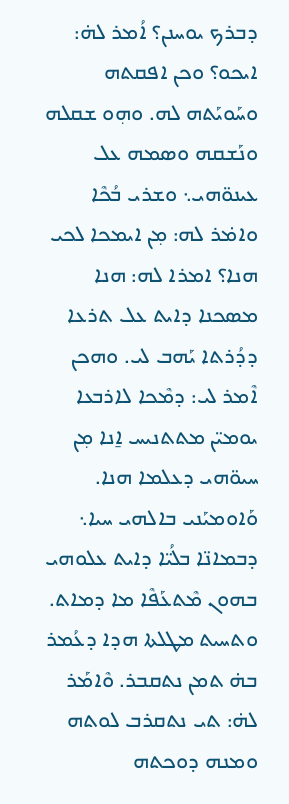ܕܒܪܟ ܝܘܚܢܢ؟ ܐܳܡܪ ܠܗ̇: ܐܝܟܘ؟ ܘܟܢ ܐܦܩܬܗ ܘܚܰܘܝܰܬܗ ܠܗ. ܘܗ݂ܘ ܫܩܠܗ ܘܢܰܫܩܗ ܘܣܡܗ ܥܠ ܥܝܢܘ̈ܗܝ܆ ܘܫܪܝ ܒܳܟܶܐ ܘܐܡ̇ܪ ܠܗ: ܡ݂ܢ ܐܝܡܟܐ ܠܟܝ ܗܢܐ؟ ܐܡܪܐ ܠܗ: ܗܢܐ ܡܣܟܢܐ ܕܐܝܬ ܥܠ ܬܪܥܐ ܕܕܳܪܬܐ ܝܰܗܒ ܠܝ. ܘܗܟܢ ܐܶܡܪ ܠܝ: ܕܡܶܟܐ ܠܐܪܒܥܐ ܝܘܡܝ̈ܢ ܡܬܬܢܝܚ ܐ̱ܢܐ ܡ݂ܢ ܚܝܘ̈ܗܝ ܕܥܠܡܐ ܗܢܐ. ܘܰܐܘܡܝܰܢܝ ܒܐܠܗܝ ܚܝܐ܆ ܕܒܡܐܢ̈ܐ ܒܠܳܝ̈ܐ ܕܐܝܬ ܥܠܘܗܝ ܒܗܘܢ ܡܶܬܥܰܦܶܐ ܡܐ ܕܡܐܬ. ܘܬܚܝܬ ܡܛܠܬܐ ܗܕܐ ܕܥܳܡܪ ܒܗ̇ ܬܡܢ ܢܬܩܒܪ. ܘܶܐܡܰܪ ܠܗ̇: ܬܝ ܢܬܩܪܒ ܠܘܬܗ ܘܡܢܗ ܕܘܟܬܗ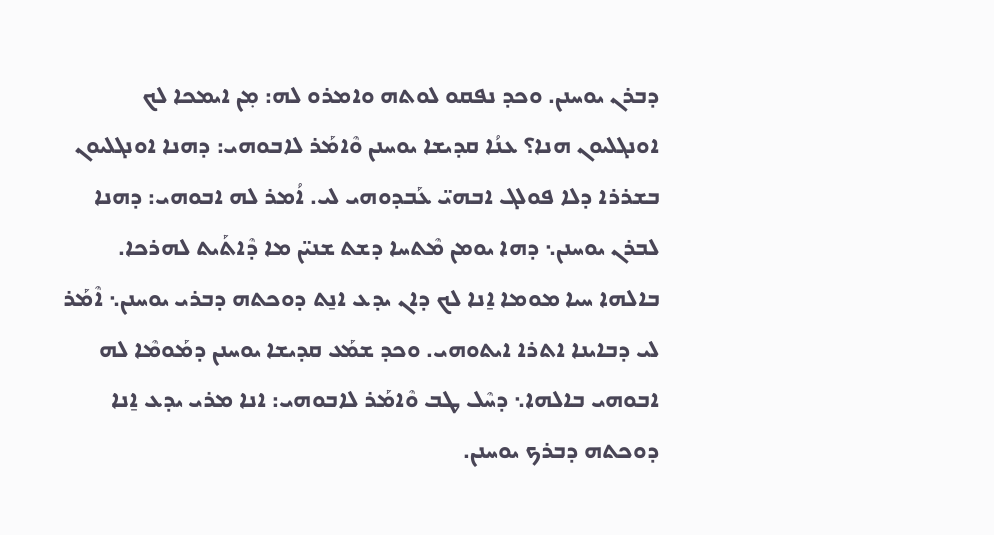ܕܒܪܢ ܝܘܚܢܢ. ܘܟܕ ܢܦܩܘ ܠܘܬܗ ܘܐܡܪܘ ܠܗ: ܡ݂ܢ ܐܝܡܟܐ ܠܟ ܐܘܢܓܠܝܘܢ ܗܢܐ؟ ܥܢܳܐ ܩܕܝܫܐ ܝܘܚܢܢ ܘܶܐܡܰܪ ܠܐܒܘܗܝ: ܕܗܢܐ ܐܘܢܓܠܝܘܢ ܒܫܪܪܐ ܕܠܐ ܦܘܠܓ ܐܒܗܝ̈ ܥܰܒܕܘܗܝ ܠܝ. ܐܳܡܪ ܠܗ ܐܒܘܗܝ: ܕܗܢܐ ܠܒܪܢ ܝܘܚܢܢ܆ ܕܗܐ ܝܘܡܢ ܡܶܬܚܐ ܕܫܬ ܫܢܝ̈ܢ ܡܐ ܕܶܐܬܰܝܬ ܠܗܪܟܐ. ܒܐܠܗܐ ܚܝܐ ܡܘܡܐ ܐ̱ܢܐ ܠܟ ܕܐܢ ܝܕܥ ܐܢ̱ܬ ܕܘܟܬܗ ܕܒܪܝ ܝܘܚܢܢ܆ ܐܶܡܰܪ ܠܝ ܕܒܐܝܢܐ ܐܬܪܐ ܐܝܬܘܗܝ. ܘܟܕ ܫܡܰܥ ܩܕܝܫܐ ܝܘܚܢܢ ܕܡܰܘܡܶܐ ܠܗ ܐܒܘܗܝ ܒܐܠܗܐ܆ ܕܚܶܠ ܛܒ ܘܶܐܡܰܪ ܠܐܒܘܗܝ: ܐܢܐ ܡܪܝ ܝܕܥ ܐ̱ܢܐ ܕܘܟܬܗ ܕܒܪܟ ܝܘܚܢܢ.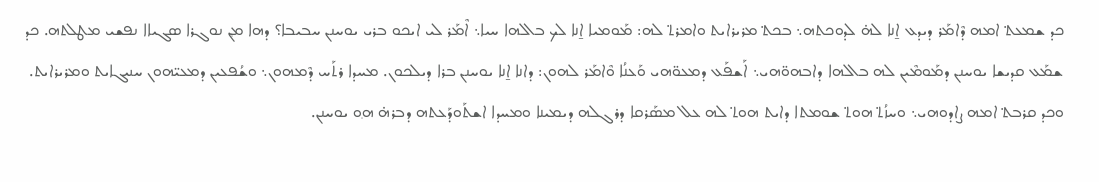ܟܕ ܫܡܥܬ݀ ܐܡܗ ܕܶܐܡܰܪ ܕܝܕܥ ܐ̱ܢܐ ܠܗ̇ ܠܕܘܟܬܗ܆ ܒܟܬ݀ ܡܪܝܪܐܝܬ ܘܐܡܪܬ݀ ܠܗ: ܡܰܘܡܝܐ ܐ̱ܢܐ ܠܟ ܒܐܠܗܐ ܚܝܐ܆ ܐܶܡܰܪ ܠܝ ܐܝܟܘ ܒܪܝ ܝܘܚܢܢ ܚܒܝܒܐ؟ ܕܗܐ ܡ݂ܢ ܢܘܓܪܐ ܣܓܝܐܐ ܢܦܫܝ ܡܛܠܬܗ. ܟܕ ܫܡܰܥ ܩܕܝܫܐ ܝܘܚܢܢ ܕܡܰܘܡܶܝܢ ܠܗ ܒܐܠܗܐ ܕܐܒܗܘ̈ܗܝ܆ ܐܰܫܦܰܥ ܕܡܥܘ̈ܗܝ ܘܰܥܢܳܐ ܘܶܐܡܰܪ ܠܗܘܢ: ܕܐܢܐ ܐ̱ܢܐ ܝܘܚܢܢ ܒܪܐ ܕܝܠܟܘܢ. ܡܚܕܐ ܪܬܰܚ ܕܶܡܗܘܢ܆ ܘܫܳܦܥܝܢ ܕܡܥܝ̈ܗܘܢ ܚܢܝܓܐܝܬ ܘܡܪܝܪܐܝܬ. ܘܟܕ ܩܪܒܬ݀ ܐܡܗ ܨܐܕܘܗܝ܆ ܘܚܙܳܬ݀ ܗܘܬ݀ ܫܘܡܬܐ ܕܐܝܬ ܗܘܬ݀ ܠܗ ܥܠ ܡܣܰܪܩܐ ܕܪܓܠܗ ܕܝܡܝܢܐ ܘܡܚܕܐ ܐܫܬܰܘܕܰܥܬܗ ܕܒܪܗ̇ ܗ݂ܘ ܝܘܚܢܢ.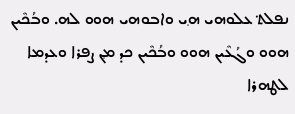ܢܦܠܬ݀ ܥܠܘܗܝ ܗ݂ܝ ܘܐܒܘܗܝ ܗܘܘ ܠܗ. ܘܒܳܟܶܝܢ ܗܘܘ ܘܓܳܥܶܝܢ ܗܘܘ ܘܒܳܟܶܝܢ ܟܕ ܡ݂ܢ ܨܦܪܐ ܘܥܕܡܐ ܠܛܗܪܐ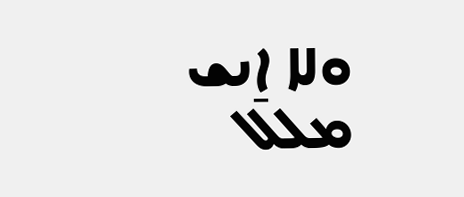ܘܠܐ ܐ̱ܢܫ ܡܠܠ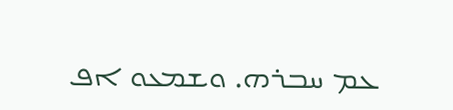ܥܡ ܚܒܪܗ. ܘܫܡܥܘ ܐܦ